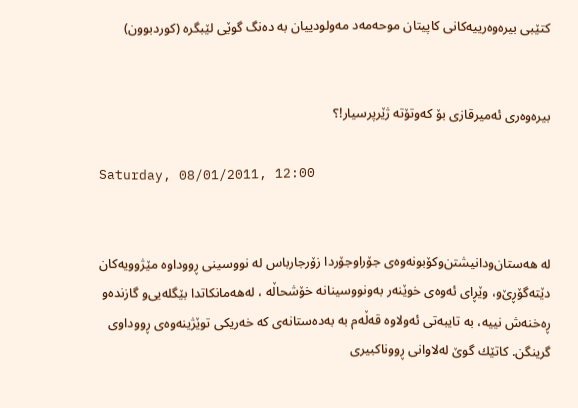کتێبی بیرەوەرییەکانی کاپیتان موحەمەد مەولودییان بە دەنگ گوێی لێبگرە (کوردبوون)


بیره‌وه‌ری ئه‌میرقازی بۆ كه‌وتۆته ‌ژێرپرسیار!؟

Saturday, 08/01/2011, 12:00


له‌ ‌هه‌ستان‌ودانیشتن‌‌وكۆبونه‌وه‌‌ی جۆراوجۆردا زۆرجار‌‌باس له نووسینی ڕووداوه مێژوویه‌كان دێته‌گۆڕێ‌و، وێڕای ئه‌وه‌ی خوێنه‌ر ‌به‌ونووسینانه خۆشحاڵه ‌، له‌هه‌مانكاتدا بێگله‌یی‌‌و گازنده‌‌‌و ڕه‌خنه‌ش ‌نییه‌، به تایبه‌تی ئه‌ولاوه‌ قه‌ڵه‌م به به‌‌ده‌ستانه‌‌ی كه خه‌ریكی توێژینه‌وه‌‌ی ڕووداوی گرینگن. كاتێك گوێ له‌‌لاوانی ڕووناكبیری‌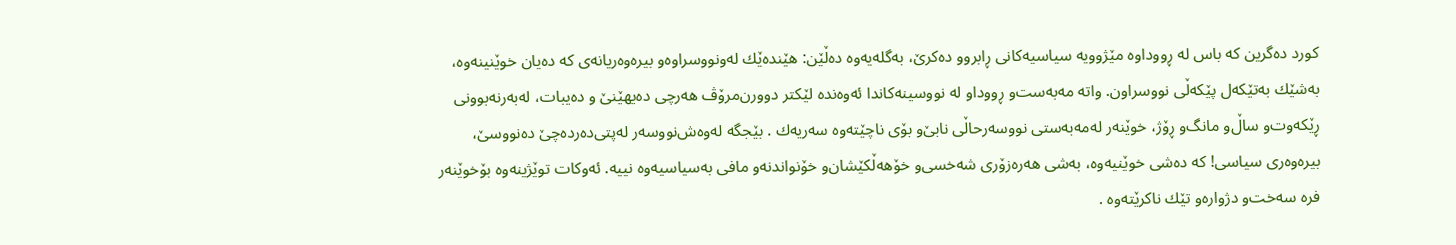كورد ده‌گرین كه باس له ‌ڕووداوه مێژوویه‌ سیاسیه‌‌كانی ڕابروو ده‌كرێ‌‌‌‌، به‌‌‌گله‌یه‌‌‌وه‌‌ ده‌ڵێن: هێنده‌ێك له‌ونووسراوه‌و بیره‌وه‌‌ریانه‌ی كه ده‌یان خوێنینه‌وه‌‌‌، به‌‌شێك به‌‌تێكه‌‌ل ‌‌‌پێكه‌ڵی نووسراون‌‌. واته مه‌به‌ست‌و ‌‌‌ڕووداو له نووسینه‌كاندا ئه‌وه‌نده ‌لێكتر دوورن‌‌مرۆڤ هه‌رچی ده‌یهێنێ و ده‌یبات، له‌به‌رنه‌بوونی ڕێكه‌وت‌‌‌و ‌ساڵ‌و مانگ‌‌‌‌و ڕۆژ، خوێنه‌ر له‌مه‌به‌ستی نووسه‌رحاڵی نابێ‌‌‌و بۆی ‌ناچێته‌وه سه‌ر‌یه‌ك‌‌ . بێجگه له‌وه‌ش‌نووسه‌ر له‌پتی‌ده‌رده‌چێ ده‌نووسێ، بیره‌وه‌ری سیاسی! كه ده‌شی خوێنیه‌وه، به‌شی هه‌ره‌‌‌زۆری شه‌خسی‌‌و ‌خۆهه‌ڵكێشان‌‌و خۆنواندنه‌و مافی به‌سیاسیه‌وه نییه‌. ئه‌وكات توێژینه‌وه‌‌ بۆخوێنه‌‌ر فره سه‌خت‌‌‌‌و دژواره‌‌و تێك ناكرێته‌وه .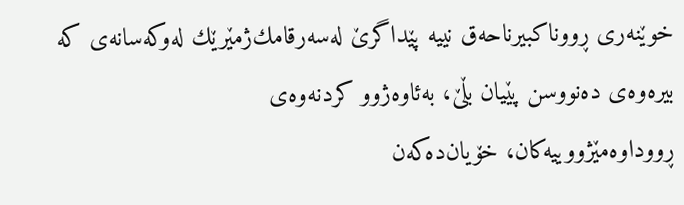خوێنه‌ری‌‌‌ ڕووناكبیر‌‌ناحه‌ق نییه پێدا‌گرێ ‌‌‌‌له‌‌سه‌رقامك‌ژمێرێك له‌وكه‌سانه‌ی كه بیره‌وه‌ی ‌ده‌‌نووسن پێیان ‌بڵێ‌‌‌،‌ به‌ئاوه‌ژوو كردنه‌وه‌ی ڕووداوه‌‌‌‌‌‌مێژووییه‌كان، ‌‌خۆیان‌ده‌كه‌ن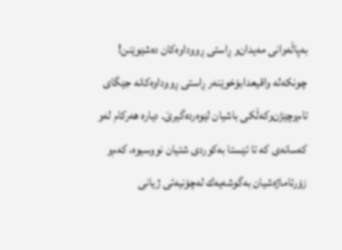به‌‌‌‌‌‌پاڵه‌وانی مه‌یدان‌‌‌‌و ‌ڕاستی ڕووداوه‌‌‌‌‌‌كان ده‌‌‌شێوێنن‌‌! چونكه‌‌له ‌‌واقیعدا‌‌بۆخوێنه‌ر ڕاستی ڕووداوه‌‌كانه ‌جێگای تام‌‌‌‌وچێژن‌‌‌‌‌وكه‌ڵكی باشیان لێوه‌رده‌گیرێ. دیاره ‌‌هه‌‌ركام له‌‌‌و كه‌سانه‌ی كه تا ئێستا به‌‌كوردی شتیان نووسیوه، كه‌م‌‌و زۆرئاماژه‌‌شیان به‌‌گوشه‌یه‌ك له‌‌‌چۆنیه‌تی ژیانی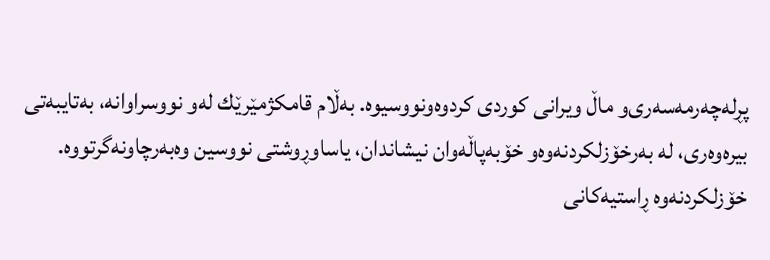پڕله‌چه‌رمه‌سه‌ری‌‌‌و ماڵ ویرانی كوردی كردوه‌‌ونووسیوه. به‌ڵام قامكژمێرێك له‌و ‌نووسراوا‌‌نه، به‌‌تایبه‌تی بیره‌وه‌ری، له‌ به‌رخۆ‌‌زلكردنه‌وه‌‌و خۆبه‌‌پاڵه‌وان نیشاندان‌، یاساوڕوشتی نووسین وه‌‌‌به‌رچاونه‌گرتووه‌‌. خۆزلكردنه‌وه ‌‌ڕاستیه‌‌‌‌كانی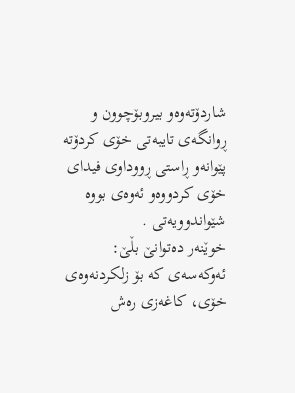شاردۆته‌وه‌‌‌‌و بیرو‌‌بۆ‌‌چوون ‌‌و‌ ڕوانگه‌ی تایبه‌تی خۆی كردۆته پێوانه‌‌‌‌و ڕاستی ڕووداوی فیدای خۆی كردووه‌و ئه‌وه‌ی بووه شێواندوویه‌تی ‌‌.
خوێنه‌ر ده‌توانێ بڵێ‌‌: ئه‌وكه‌سه‌ی كه بۆ زلكردنه‌وه‌ی خۆی، كاغه‌زی ره‌ش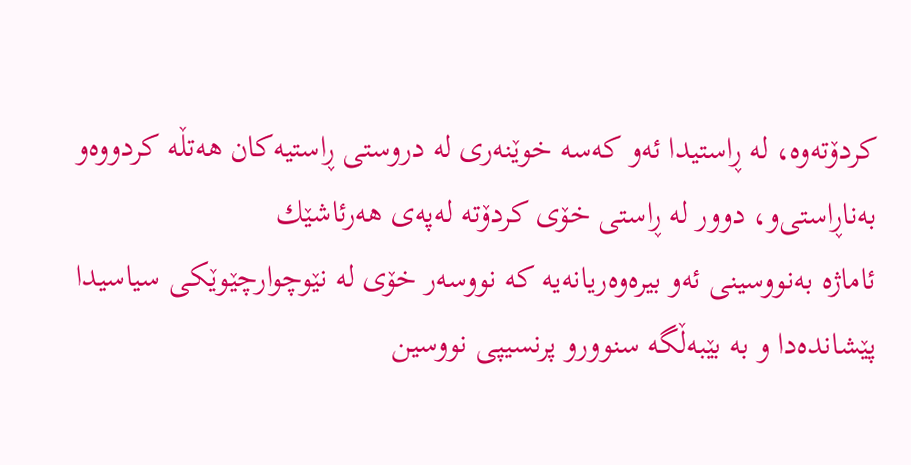كردۆته‌وه‌، له ڕاستیدا ئه‌و كه‌سه خوێنه‌ری له‌ دروستی ‌ڕاستیه‌‌كان هه‌تڵه‌‌ كردووه‌‌و به‌‌‌ناڕاستی‌‌‌و، ‌دوور له ڕاستی خۆی كردۆته ‌له‌په‌ی هه‌رئاشێك
ئاماژه‌‌ به‌‌نووسینی ئه‌و ‌بیره‌وه‌ریانه‌‌یه‌ كه ‌نووسه‌ر خۆی له‌ نێوچوارچێوێكی سیاسیدا پێشانده‌دا‌‌‌ و به‌ بێبه‌ڵگه‌ سنوورو پرنسیپی نووسین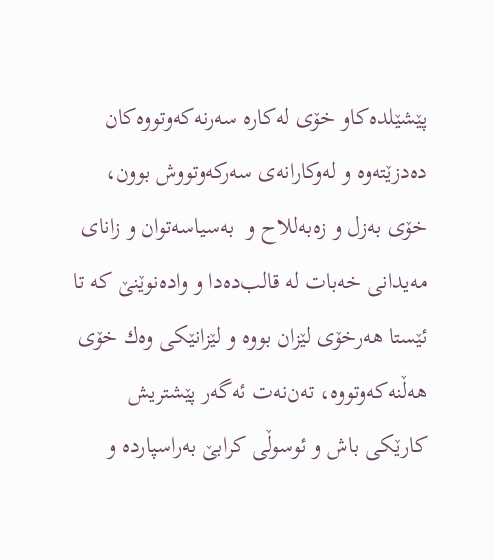پێشێلده‌كاو خۆی له‌كاره‌ سه‌رنه‌كه‌وتووه‌كان ده‌دزێته‌وه‌ و له‌‌‌وكارانه‌ی‌‌‌‌ سه‌ركه‌وتووش بوون، خۆی‌ به‌‌زل و زه‌به‌للاح ‌و  به‌‌سیاسه‌توان ‌‌‌و زانا‌ی مه‌یدانی خه‌بات له ‌‌‌‌قا‌لب‌ده‌دا و‌ وا‌ده‌‌نوێنێ كه‌ تا ئێستا هه‌رخۆی لێزان بووه‌‌ و لێزانێكی وه‌‌ك خۆی هه‌ڵنه‌كه‌وتووه‌‌‌، ته‌ن‌نه‌ت‌ ئه‌گه‌ر پێشتریش كارێكی باش ‌‌‌و ئوسوڵی كرابێ به‌‌راسپارده‌ و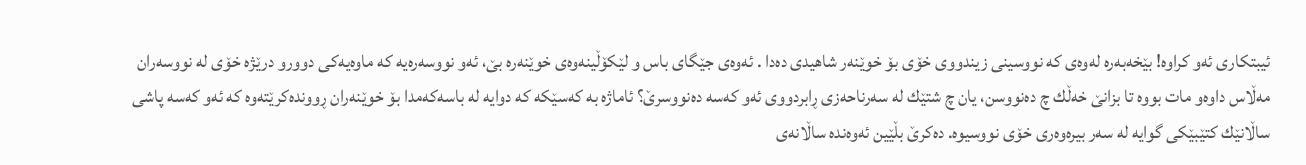ئیبتكاری ئه‌و كراوه! بێخه‌به‌ره له‌‌وه‌ی كه نووسینی زیندووی خۆی بۆ خوێنه‌‌ر شاهیدی ده‌دا . ئه‌وه‌ی جێگای باس‌‌‌ و لێكۆڵینه‌وه‌‌ی خوێنه‌ره‌‌ بێ‌‌‌، ئه‌و نووسه‌‌‌ره‌‌‌یه‌ كه ماوه‌یه‌كی دوورو درێژه خۆی له نووسه‌ران مه‌ڵاس داوه‌‌و مات بووه تا ‌‌بزانێ خه‌ڵك چ‌ ده‌نووسن، یان چ‌ شتێك له‌ سه‌رناحه‌زی ڕابردووی ئه‌و كه‌سه ده‌نووسرێ‌؟ ئاماژه به كه‌سێكه كه دوایه له‌‌ باسه‌‌كه‌مدا بۆ خوێنه‌ران ڕوونده‌كرێته‌وه‌‌ كه ئه‌و كه‌سه پاشی ساڵانێك كتێبێكی گوایه له سه‌ر بیره‌وه‌ری خۆی نووسیوه. ده‌كرێ بڵێین ئه‌وه‌نده‌ ساڵانه‌‌ی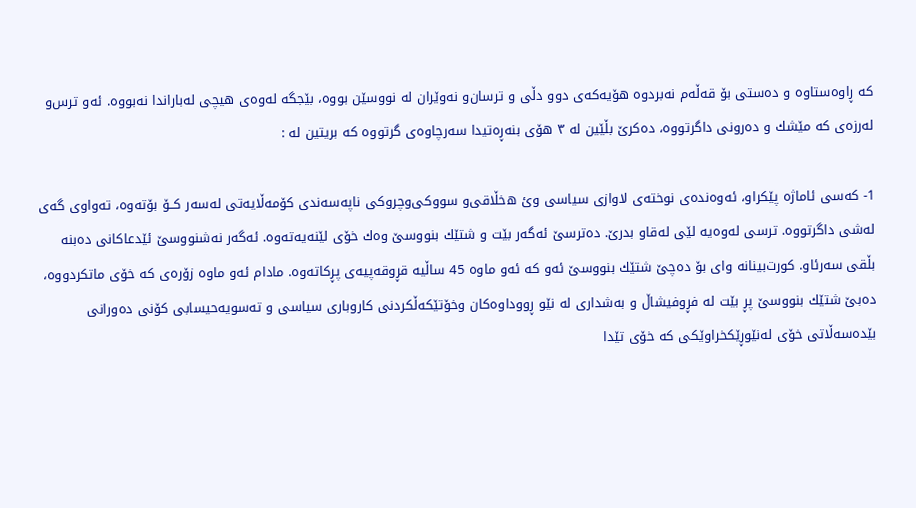كه‌ ڕاوه‌ستاوه‌ و ده‌ستی بۆ قه‌ڵه‌م نه‌بردوه هۆیه‌‌‌‌كه‌ی دوو دڵی‌ و ‌‌ترسان‌و نه‌وێران له نووسێن بووه‌، بێجگه له‌وه‌ی هیچی له‌باراندا نه‌بووه. ئه‌و ترس‌‌‌‌‌و له‌رزه‌‌‌ی كه مێشك ‌‌‌و ده‌رونی داگرتووه‌‌، ده‌كرێ بڵێین له ٣ هۆی بنه‌ڕه‌تیدا سه‌رچاوه‌ی گرتووه‌‌ كه ‌‌بریتین له ‌:

1- كه‌‌سی ئاماژه پێكراو، ئه‌وه‌نده‌ی نوخته‌ی لاوازی سیاسی‌ وئ ه‌خڵاقی‌‌و سووكی‌وچروكی ناپه‌سه‌ندی كۆمه‌ڵایه‌تی له‌سه‌ر كــۆ بۆته‌وه، ته‌واوی گه‌ی له‌شی داگرتووه‌‌. ترسی له‌وه‌یه لێی له‌قاو بدرێ. ده‌‌‌ترسێ ئه‌گه‌ر بێت و شتێك بنووسێ وه‌ك خۆی لێنه‌یه‌ته‌وه. ئه‌گه‌ر نه‌شنووسێ ئێدعاكانی ده‌بنه بڵقی سه‌‌ر‌ئاو. كورت‌بینانه وای بۆ ده‌چێ شتێك بنووسێ ئه‌و كه ئه‌و ماوه ‌45 ساڵیه قڕوقه‌پیه‌ی پڕكاته‌وه‌. مادام ئه‌و ماوه زۆره‌ی كه خۆی ما‌تكردووه، ده‌بێ شتێك بنووسێ پڕ بێت له فڕوفیشاڵ و به‌شداری له نێو ڕووداوه‌كان‌‌ و‌خۆتێكه‌ڵكردنی كاروباری سیاسی ‌‌و ته‌سویه‌حیسابی كۆنی ده‌ورانی بێده‌سه‌ڵاتی خۆی له‌نێوڕێكخراوێكی كه خۆی تێدا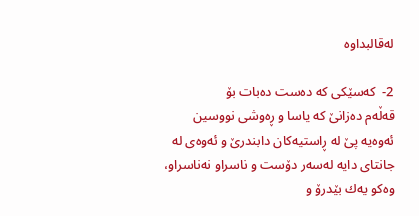له‌قالبداوه‌‌‌

2-  كه‌سێكی كه ده‌ست ده‌بات بۆ قه‌ڵه‌م ‌ده‌زانێ كه یاسا و ڕه‌وشی نووسین ئه‌وه‌یه پێ له‌ ڕاستیه‌كان دا‌بندرێ ‌‌‌‌و ‌ئه‌وه‌ی له جانتای دایه له‌سه‌ر دۆست‌‌ و ناسراو نەناسراو، وه‌‌كو یه‌‌ك بێدرۆ ‌و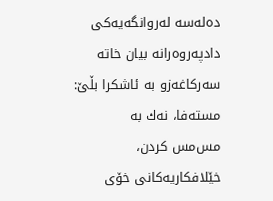ده‌له‌سه له‌‌روانگەیەکی داد‌‌‌‌‌په‌روه‌رانه بیان خاته سه‌ركاغه‌‌زو به ‌ئاشكرا بڵێ‌: مسته‌فا، نه‌ك به مس‌‌‌مس ‌‌‌‌‌‌كردن، خێلافكاریه‌كانی خۆی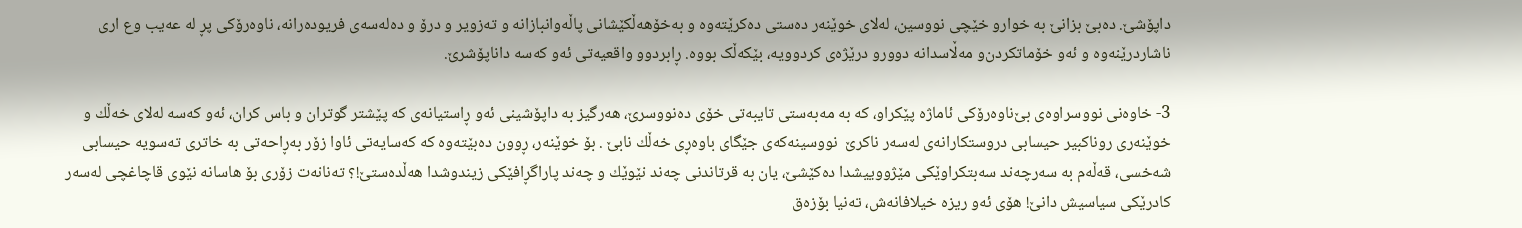داپۆشێ. ده‌بێ بزانێ به خوارو خێچی نووسین‌، له‌‌‌لای خوێنه‌‌ر ده‌ستی ده‌كرێته‌وه‌‌‌‌ و ‌به‌‌خۆهه‌ڵكێشانی پاڵه‌وانبازانه ‌‌‌‌‌‌‌و ته‌زویر و درۆ‌ و ده‌له‌سه‌‌‌‌ی فریوده‌رانه‌، ناوه‌رۆكی پڕ له عه‌یب ‌وع اری ناشاردرێنه‌وه‌‌‌‌ و ئه‌و خۆ‌ماتكردن‌و مه‌ڵاسدانه دوورو درێژه‌ی كردوویه، بێکەڵک ‌بووه‌. ڕابردوو واقعیه‌تی ئه‌و كه‌سه داناپۆشرێ.

3- خاوه‌نی نووسراوه‌‌‌ی بێ‌‌ناوه‌رۆكی ئاماژه‌‌‌ پێكراو، كه به مه‌‌به‌‌‌ستی تایبه‌تی خۆی ده‌نووسرێ، هه‌رگیز به داپۆشینی ئه‌و ڕاستیانه‌ی كه پێشتر گوتران‌ و باس كران، ئه‌و كه‌سه له‌لای خه‌ڵك ‌‌‌و خوێنه‌ری روناكبیر حیسابی دروستكارانه‌ی له‌سه‌ر ناكرێ  نووسینه‌‌كه‌‌ی جێگای باوه‌ڕی خه‌ڵك نابێ‌‌ . بۆ‌ خوێنه‌ر، ڕوون ده‌‌بێته‌وه كه كه‌سایه‌تی ئاوا زۆر به‌ڕاحه‌تی به خاتری ته‌سویه حیسابی شه‌خسی، قه‌ڵه‌‌م به سه‌رچه‌ند سه‌بتكراوێكی مێژووییشدا ده‌‌كێشێ‌‌، یان به قرتاندنی چه‌ند نێوێك‌‌‌‌ و چه‌ند پاراگڕافێكی زیندوشدا هه‌‌ڵده‌ستێ‌‌‌‌‌!؟ ته‌نانه‌ت زۆری بۆ هاسانه نێوی قاچاغچی له‌سه‌ر كادرێكی سیاسیش دانێ‌! هۆی ئه‌‌‌‌و ریزه‌‌ خیلافانه‌ش‌‌، ته‌نیا بۆزه‌ق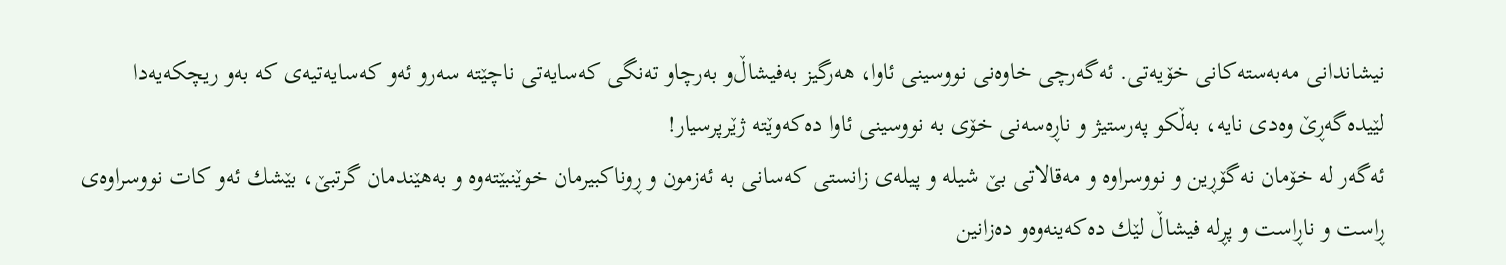نیشاندانی مه‌‌به‌سته‌كانی خۆیه‌تی. ئه‌گه‌رچی‌‌ خاوه‌نی نووسینی ئاوا، هه‌رگیز به‌‌‌فیشاڵ‌‌و به‌رچاو ته‌نگی كه‌سایه‌تی ناچێته‌ ‌‌سه‌‌رو ئه‌و كه‌سایه‌تیه‌‌ی كه به‌و ریچكه‌یه‌دا لێیده‌گه‌ڕێ‌ وه‌دی نایه‌‌،‌ به‌ڵكو په‌رستیژ و‌ ناڕه‌سه‌نی خۆی به نووسینی ئاوا ده‌كه‌وێته ژێرپرسیار!
ئه‌گه‌ر له‌‌ خۆمان نه‌گۆڕین و نووسراوه ‌‌و مه‌قالاتی بێ شیله‌ و پیله‌‌ی زانستی كه‌سانی به‌ ئه‌زمون ‌و ڕوناكبیرمان خوێنبێته‌وه ‌و به‌هێندمان گرتبێ‌، بێشك ئه‌و كات نووسراوه‌ی ڕاست ‌‌و ناڕاست ‌و پڕله فیشاڵ لێك ده‌كه‌ینه‌وه‌و ده‌زانین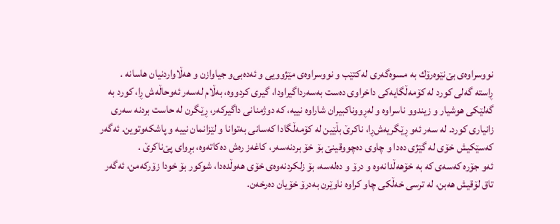نووسراوه‌‌‌‌ی بێ‌‌‌‌‌‌‌‌‌نێوه‌رۆك‌‌ به ‌‌مسوه‌‌گه‌ری ‌‌له‌كتێب ‌‌‌و نووسراوه‌ی مێژوویی ‌و ئه‌‌‌ده‌بی‌‌و جیاوازن ‌و هه‌ڵاواردنیان هاسانه .
ڕاسته گه‌لی كورد له كۆمه‌ڵگایه‌كی داخراوی ده‌ست به‌سه‌رداگیراودا، گیری كردووه‌، به‌ڵام له‌سه‌ر ئه‌وحاڵه‌‌ش‌‌ ڕا، كورد به گه‌لێكی هوشیار و زیندوو ناسراوه ‌‌‌و له‌‌ڕووناكبیران شاراوه نییه‌، كه‌‌ دوژمنانی داگیركه‌ر، ڕێگرن له‌‌ حاست بردنه ‌سه‌ری زانیاری ‌كورد. له ‌سه‌ر ئه‌‌و ‌ڕێگریه‌ش‌‌‌ڕا، ناكرێ بڵێین له كۆمه‌ڵگادا كه‌سانی به‌توانا و لێزانمان نییه‌‌ و‌ پاشكه‌وتوین‌‌. ئه‌گه‌ر كه‌سێكیش خۆی له گێژی‌‌‌ ده‌دا و چاوی ده‌چووقینێ بۆ خۆ بردنه‌سه‌ر، كاغه‌ز ره‌ش ده‌كاته‌وه، بڕوای پێ‌‌ناكرێ .
ئه‌و جۆره‌ كه‌سه‌‌‌‌ی كه به خۆهه‌ڵدانه‌وه‌ و درۆ و ده‌له‌سه، بۆ زلكردنه‌وه‌‌ی خۆی هه‌وڵده‌دا‌، شوكور بۆ خودا زۆركه‌‌من، ئه‌گه‌ر تاق‌‌ لۆقیش هه‌بن‌‌، له‌ ترسی خه‌ڵكی چاو كراوه ناوێرن به‌درۆ خۆیان ده‌رخه‌ن.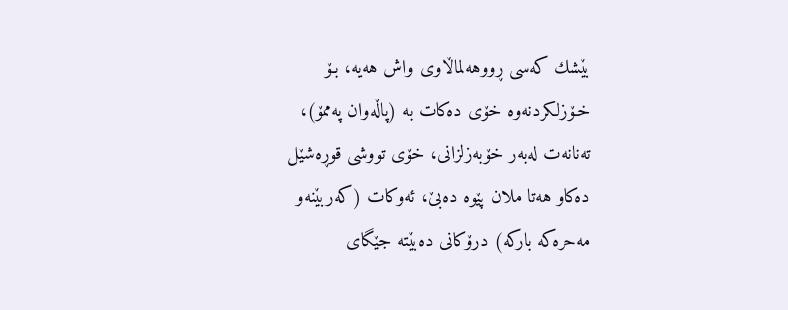بێشك‌ ‌كه‌سی ڕووهه‌لماڵاوی واش هه‌یه‌، بـۆ خـۆزلكردنه‌وه خۆی ده‌كات ‌‌به (پاڵه‌وان په‌‌ممۆ‌)، ته‌نانه‌ت له‌به‌ر خۆبەزلزانی، خۆی تووشی قوڕه‌شێل ده‌كاو هه‌تا ملان پێوه ده‌بێ‌، ئه‌وكات (كه‌ربێنه‌و مه‌حره‌كه باركه) درۆكانی ده‌بێته جێگای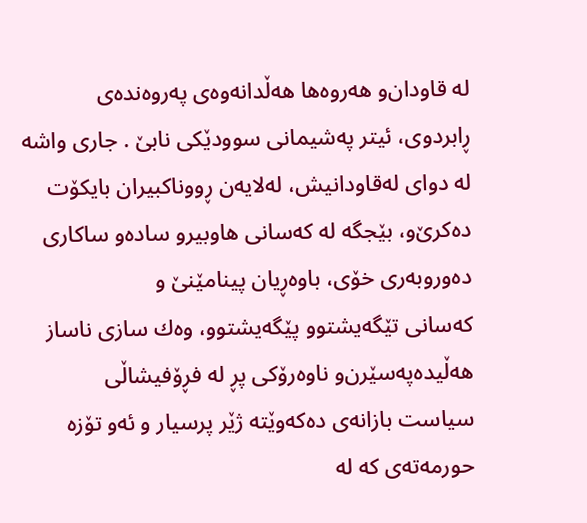له ‌قاودان‌و هه‌روه‌ها ‌‌هه‌ڵدانه‌وه‌ی په‌روه‌نده‌‌‌ی ڕابردوی‌‌، ئیتر په‌شیمانی سوودێكی نابێ . جاری واشه له‌ دوای له‌قاودانیش، له‌لایه‌ن ڕووناكبیران بایكۆت ده‌‌كرێ‌‌و، بێجگه له‌ كه‌سانی هاوبیرو ساده‌و ساكاری ده‌وروبه‌ری خۆی، باوه‌ڕیان پینامێنێ‌‌‌ و كه‌سانی ‌تێگه‌یشتوو پێگه‌‌یشتوو، وه‌ك سازی ناساز هه‌ڵیده‌‌‌‌‌په‌سێرن‌‌و ناوه‌‌رۆكی پڕ له فڕۆفیشاڵی سیاست ‌بازانه‌‌ی ده‌كه‌وێته ژێر‌ پرسیار و ئه‌و تۆزه حورمه‌ته‌‌‌ی كه له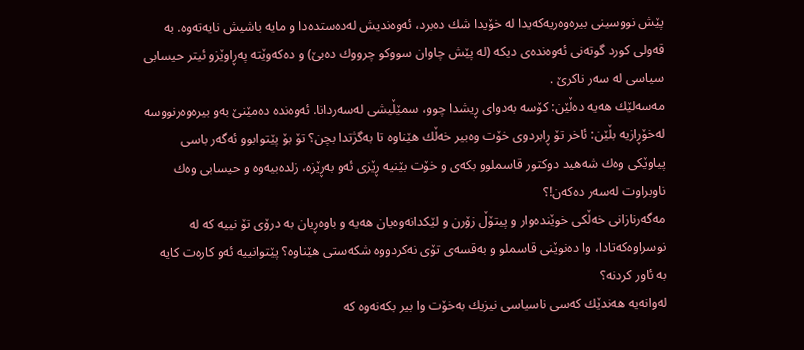پێش نووسینی بیره‌وه‌ریه‌‌كه‌‌یدا له خۆیدا شك ده‌برد، ئه‌وه‌ندیش له‌ده‌ستده‌دا و مایه باشیش نایه‌ته‌وه‌‌‌. به قه‌ولی كورد گوته‌نی ئه‌وه‌نده‌ی دیكه (له پێش چاوان سووكو چرووك ده‌بێ) و ده‌كه‌وێته په‌ڕاوێزو ئیتر حیسابی سیاسی له‌ سه‌ر ناكرێ .
مه‌سه‌لێك هه‌یه ده‌ڵێن: كۆسه به‌دوای ڕیشدا چوو، سمێڵیشی له‌سه‌ردانا. ئه‌وه‌نده ده‌مێنێ به‌و بیره‌وه‌رنووسه له‌‌خۆڕازیه ‌بڵێن: ئاخر تۆ ڕابردوی خۆت وه‌بیر خه‌ڵك هێناوه ‌تا به‌‌گژتدا بچن؟ تۆ بۆ پێتوابوو ئه‌گه‌ر باسی پیاوێكی وه‌ك شه‌هید دوكتور قاسملوو بكه‌ی‌‌‌ و خۆت بێنیه ڕێزی ئه‌و به‌ڕێزه، زلده‌بیه‌وه ‌و حیسابی وه‌ك ناوبراوت‌ له‌سه‌ر ده‌كه‌ن!؟‌
مه‌گه‌رنازانی خه‌ڵكی خوێنده‌وار و پیتۆڵ زۆرن و لێكدانه‌وه‌یان هه‌یه‌‌ و باوه‌ڕیان به‌ درۆی‌ تۆ نییه كه له نوسراوه‌كه‌تادا‌‌، وا ده‌نوێنی قاسملو و به‌قسه‌ی تۆی نه‌كردووه شكه‌ستی هێناوه‌؟ پێتوانییه ئه‌و كاره‌ت كایه به ‌ئاور كردنه‌‌‌؟
له‌وانه‌یه هه‌ندێك كه‌‌‌سی نا‌سیاسی نیزیك به‌خۆت وا بیر بكه‌نه‌وه كه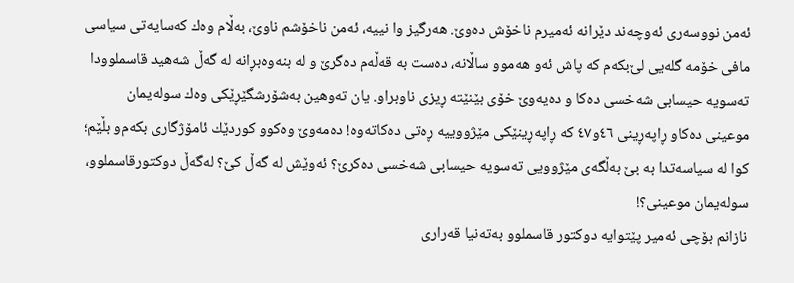ئه‌من نووسه‌ری ئه‌وچه‌ند دێرانه ئه‌‌‌میرم ناخۆش ده‌وێ. هه‌رگیز وا نییه‌‌‌، ئه‌من ناخۆشم ناوێ‌‌، به‌ڵام وه‌ك كه‌سایه‌تی سیاسی مافی خۆمه گله‌یی لێ‌بكه‌‌م كه پاش ئه‌و هه‌موو ساڵانه، ده‌ست به قه‌ڵه‌م ده‌گرێ و له ‌بنه‌وه‌‌بڕانه له گه‌ڵ شه‌هید قاسملوو‌‌دا ته‌‌سویه حیسابی شه‌خسی ده‌كا ‌‌‌و ده‌‌‌یه‌‌وێ خۆی بێنێته ڕیزی ناوبراو. یان ته‌وهین به‌‌شۆرشگێڕێكی وه‌ك سوله‌یمان موعینی ده‌كاو ڕاپه‌ڕینی ٤٦‌و٤٧ كه ڕاپه‌ڕینێكی مێژووییه ڕه‌تی ده‌كاته‌وه‌‌! ده‌مه‌وێ وه‌كوو كوردێك ئامۆژگاری بكه‌م‌‌و بڵێم؛ كوا له سیاسه‌تدا به بێ به‌ڵگه‌ی مێژوویی ته‌سویه‌‌ حیسا‌بی شه‌خسی ده‌كرێ؟ ئه‌وێش له گه‌ڵ كێ‌؟ له‌گه‌‌ڵ دوكتورقاسملوو،‌ سوله‌یمان موعینی‌؟!
نازانم بۆچی ئه‌میر پێتوایه دوكتور قاسملوو به‌ته‌نیا قه‌راری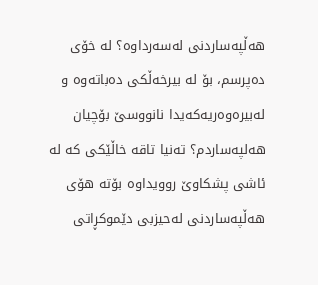هه‌ڵپه‌ساردنی له‌سه‌رداوه؟ له خۆی ده‌پرسم‌‌‌‌، بۆ له‌‌‌ بیرخه‌ڵكی ده‌باته‌وه‌‌ و‌‌ له‌‌بیره‌وه‌ریه‌كه‌یدا نانووسێ بۆچیان هه‌لپه‌ساردم؟ ته‌نیا تاقه خاڵێكی كه له ئاشی پشكاوێ روویداوه بۆته هۆی هه‌ڵپه‌سارد‌نی له‌‌‌حیزبی دێموكڕاتی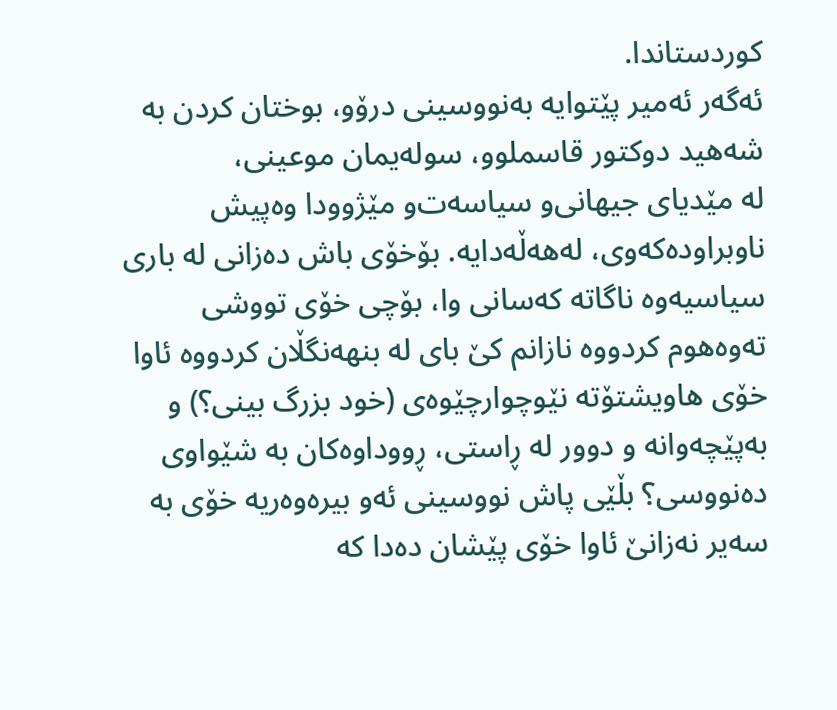كوردستاندا.
ئه‌گه‌ر ئه‌میر پێتوایه به‌نووسینی درۆ‌‌و، بوختان كردن به شه‌هید دوكتور قاسملوو، سوله‌یمان موعینی، له ‌مێدیای جیهانی‌‌‌و سیاسه‌ت‌‌و‌‌ مێژوودا وه‌پیش ناوبراو‌‌ده‌كه‌وی، له‌هه‌ڵه‌دایه. بۆخۆی باش ده‌زانی له‌ باری سیاسیه‌وه‌ ناگاتە کەسانی وا، بۆچی خۆی تووشی ته‌وه‌هوم كردووه نازانم كێ بای له بنهه‌نگڵان كردووه ئا‌وا خۆی هاویشتۆته نێوچوارچێوه‌ی (خود بزرگ‌‌‌‌‌ بینی‌؟) و به‌پێچه‌وانه ‌‌و دوور له‌‌ ڕاستی، ڕووداوه‌كان به شێواوی ده‌‌نووسی؟ بڵێی پاش نووسینی ئه‌و بیره‌وه‌ریه خۆی‌ به‌‌ سه‌یر نه‌زانێ ‌ئاوا خۆی پێشان ده‌‌‌دا كه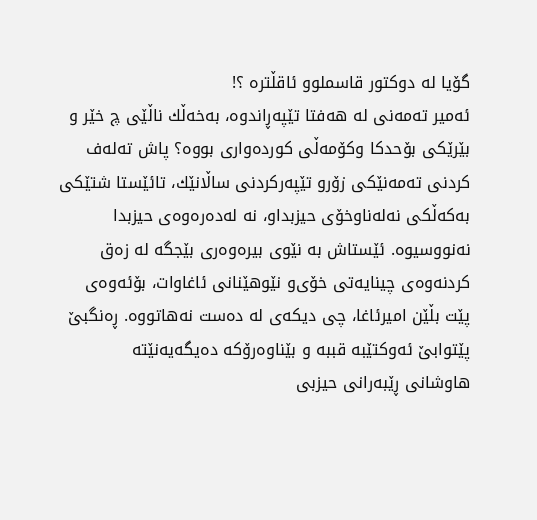گۆیا له ‌دوكتور قاسملوو‌ ئاقڵتره ‌؟!
ئه‌میر ‌ته‌مه‌نی له هه‌فتا تێپه‌ڕاندوه، به‌خه‌ڵك ناڵێی چ خێر و بێرێكی بۆ‌حد‌‌كا وكۆمه‌‌ڵی كورده‌واری بووه‌؟ پاش ‌‌ته‌له‌‌ف كردنی ته‌مه‌‌نێكی زۆرو تێپه‌ركردنی ساڵانێك، تا‌ئێستا شتێكی به‌كه‌ڵكی نه‌له‌‌ناوخۆی حیزبداو، نه ‌له‌ده‌ره‌وه‌ی حیزبدا نه‌‌نووسیوه. ئێستاش به نێوی بیره‌وه‌ری بێجگه له زه‌ق كردنه‌وه‌ی چینایه‌تی خۆی‌‌‌و نێوهێنانی ئاغاوات‌‌‌، بۆئه‌وه‌ی پێت بڵێن امیرئاغا، چی دیکەی لە دەست نەهاتووه. ڕه‌نگبێ پێتوابێ ئه‌وكتێبه قببه و بێناوه‌رۆكه ده‌یگه‌یه‌نێته هاوشانی ‌‌ڕێبه‌رانی حیزبی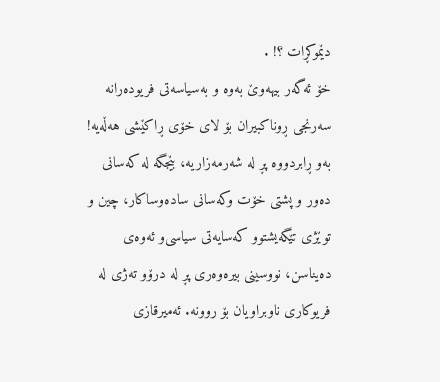دێموكڕات ؟‌! .
خۆ ئه‌گه‌ر بیهه‌‌‌‌‌وێ به‌وه ‌‌و به‌‌سیاسه‌تی فریوده‌رانه سه‌رنجی ڕوناكبیران بۆ لای خۆی ڕاكێشی هه‌ڵه‌‌یه! به‌و ڕابردووه‌ پڕ له شه‌رمه‌زاریه‌‌‌، بێجگه له كه‌سانی ده‌ور و پشتی خۆت ‌‌وكه‌سانی‌ ساده‌‌وساكار، چین‌‌‌ و توێژی تێگه‌یشتوو كه‌سایه‌تی سیاسی‌‌‌‌‌و ئه‌وه‌ی ده‌یناسن، نووسینی بیره‌وه‌ری پڕ له‌‌ درۆو ته‌ژی له فریوكاری ناوبراویان بۆ روونه‌‌‌‌. ئه‌میرقازی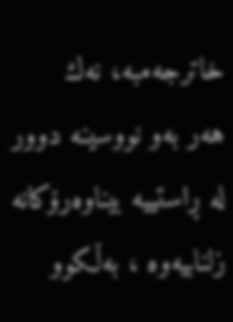خاترجه‌مبه، نه‌‌ك هه‌ر ‌به‌و نووسینه‌ دوور له ڕاستییه بیناوه‌رۆكانه زلنا‌‌بیه‌وه ‌‌‌‌، به‌ڵكوو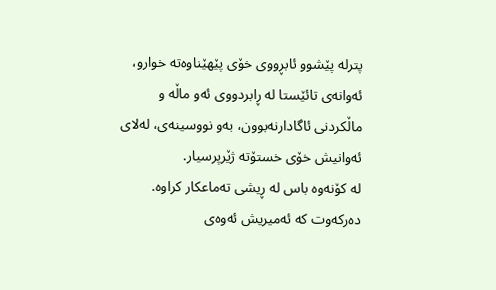پترله پێشوو ئابڕووی خۆی پێهێناوه‌ته خوارو، ئه‌وانه‌ی تائێستا له ‌ڕابردووی ئه‌و ‌ماڵه ‌‌و ماڵكردنی‌ ئاگادارنه‌بوون، به‌و نووسینه‌ی، له‌لای ئه‌وانیش خۆی خستۆته ژێرپرسیار.
له كۆنه‌وه باس له‌ ڕیشی ته‌ماعكار كراوه. ده‌ركه‌وت كه‌ ئه‌میریش ئه‌وه‌ی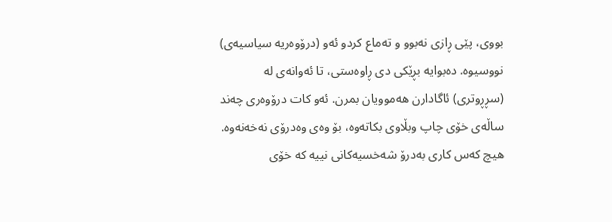بووی، پێی ‌ڕازی نه‌‌بوو و ته‌ماع كرد‌و ئه‌و (درۆوه‌ریه ‌سیاسیه‌‌‌‌‌ی) نووسیوه. ده‌بوایه بڕێكی دی ڕاوه‌ستی، تا ئه‌وانه‌ی له (سڕڕو‌تری) ئاگادارن هه‌‌موویان بمرن. ئه‌و كات درۆوه‌ری چه‌ند ساڵه‌ی خۆی چاپ ‌وبڵاوی بكاته‌وه‌، بۆ ‌‌وه‌‌ی وه‌‌درۆی نە‌خه‌نه‌وه. هیچ كه‌س كاری به‌درۆ شه‌خسیه‌كانی نییه كه خۆی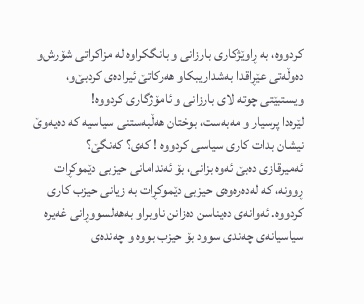كردووه، به ڕاوێژكاری‌ بارزانی و بانگكراوه‌ له مزاكراتی شۆرش‌و ده‌وڵه‌تی عێڕاقدا به‌شداریبكاو هه‌ركاتێ ئیراده‌‌ی كردبێ‌و، ویستبێتی چو‌ته‌ لای بارزانی ‌و ئامۆژگاری كردووه!
لێره‌دا پرسیار و ‌مه‌به‌ست، بوختان‌ هه‌ڵبه‌ستنی سیاسیه كه ده‌یه‌وێ نیشان بدات كاری سیاسی كردووه ! كه‌ی؟ كه‌نگێ؟
ئه‌میرقازی ده‌بێ ئه‌وه بزانی، بۆ ‌ئه‌ندامانی حیزبی دێموكڕات ڕوونه، كه له‌ده‌ره‌وه‌ی حیزبی دێموكڕات به زیانی حیزب كاری كردووه‌. ئه‌وانه‌ی ده‌یناسن ده‌زانن ناوبراو به‌‌هه‌لسووڕانی غه‌یره‌ سیاسیانه‌ی چه‌ندی سوود بۆ حیزب‌ بووه‌ و چه‌نده‌‌ی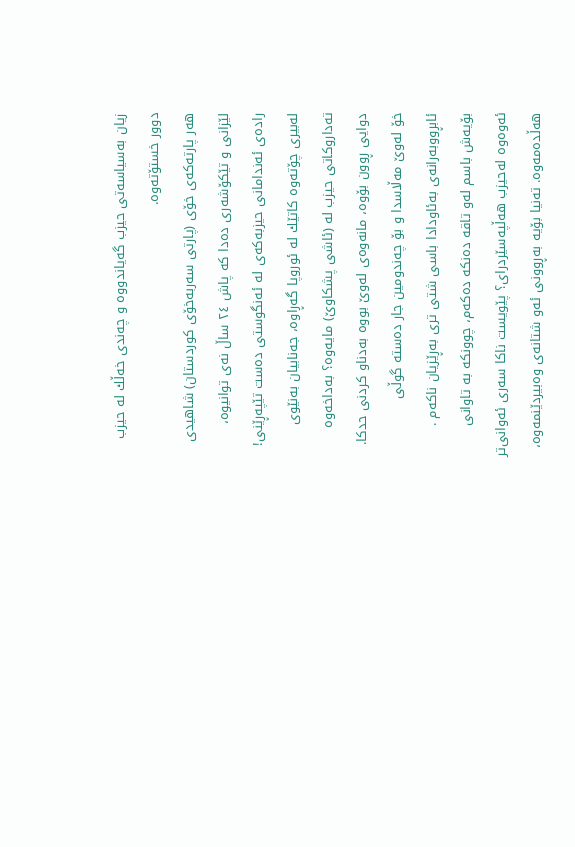زیان به‌‌سیاسه‌تی حیزب گه‌یاندووه ‌و چه‌ندی خه‌ڵك له حیزب دوور خستۆته‌وه‌‌.
هه‌ر پارته‌‌كه‌ی خۆی (پارتی سه‌ربه‌خۆی كوردستان) شاهیدی لێزانی‌ و تێكۆشه‌ری ده‌دا كه پاش ٢٤ ساڵ نه‌‌ی توانیوه، راده‌ی ئەندامانی حیزبه‌كه‌ی له ئه‌نگوستی ده‌ست تێپه‌ڕێنی!
له‌بیری چۆته‌وه كاتێك له ئوروپا گه‌ڕا‌وه، جه‌نابیان به‌‌نێوی ته‌داروكاتی حیزب له (ئاشی پشكاوێ) مایه‌وه‌؟ به‌داخه‌وه دوایی ڕوون بۆوه‌، مانه‌‌وه‌ی‌‌ له‌وێ بووه‌ به‌دناو ‌كردنی حدكا. خۆ له‌وێ مه‌ڵاسدا‌ و بۆ چەندومین‌ جار ده‌سته گوڵی ئابڕوو‌به‌رانه‌ی به‌‌ئاودادا باسی شتی تری به‌ڕێزیان ناكه‌م . بۆیه‌ش باسم له‌و‌ تاقه ده‌نكه ده‌كه‌م، چوونكه به تاوانی ئه‌وه‌‌وه له‌حیزب هه‌ڵپه‌سێردرای‌‌‌؟ پێویست ناكا سه‌ری ئه‌وانی‌‌تر هه‌ڵده‌مه‌وه. ته‌نیا بۆیه به‌ڕوونی ئه‌و شتانه‌ی وه‌بیردێنمه‌وه،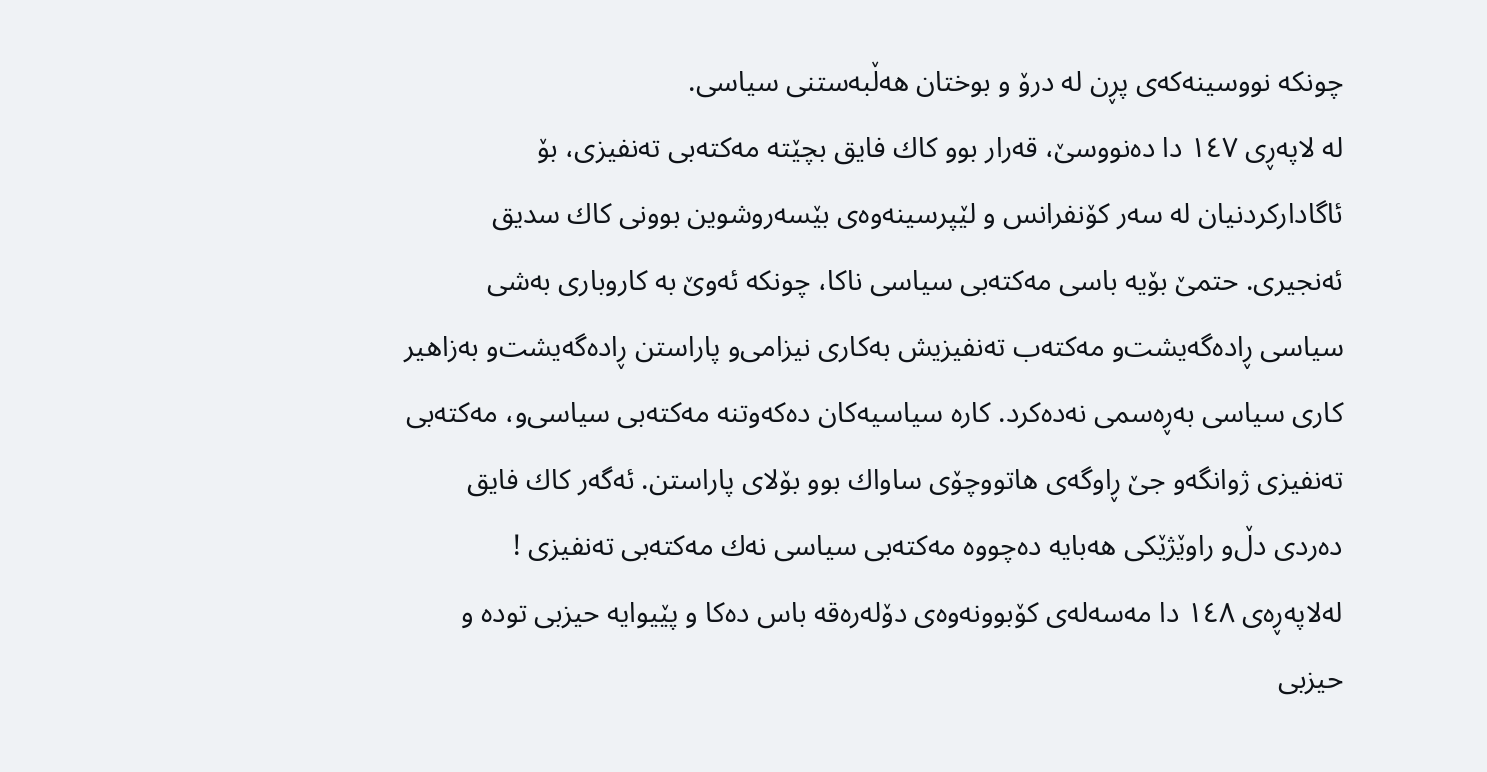چونكه نووسینه‌كه‌‌‌ی پڕن له درۆ و بوختان هه‌ڵبه‌ستنی سیاسی.
له لاپه‌ڕی ١٤٧ ‌دا ده‌نووسێ، قه‌رار بوو كاك فایق بچێته مه‌كته‌بی ته‌نفیزی‌، بۆ ئاگادارکردنیان لە سەر كۆنفرانس ‌‌و لێپرسینەوه‌ی بێسه‌روشوین بوونی كاك سدیق ئه‌نجیری. حتمێ بۆیه باسی مه‌كته‌بی سیاسی ناكا‌، چونكه ئه‌وێ به كاروباری به‌شی سیاسی ڕاده‌گه‌یشت‌و مه‌كته‌ب ته‌نفیزیش به‌كاری نیزامی‌‌‌‌و پاراستن ڕاده‌گه‌یشت‌‌‌و به‌زاهیر كاری سیاسی به‌ڕه‌سمی نه‌ده‌كرد. كاره سیاسیه‌كان ده‌‌كه‌وتنه مه‌كته‌بی سیاسی‌و، مه‌كته‌بی ته‌نفیزی ژوانگه‌و جێ ڕاوگه‌ی هاتووچۆی ساواك بوو بۆلای پاراستن. ئه‌گه‌ر كاك فایق ده‌ردی دڵ‌‌‌و راوێژێكی هه‌‌‌‌بایه ده‌چووه مه‌كته‌بی سیاسی‌‌ نه‌ك مه‌كته‌بی ته‌نفیزی !
له‌لاپه‌ڕه‌ی ١٤٨ دا مه‌سه‌له‌‌ی كۆبوونه‌وه‌ی دۆله‌ره‌قه‌ باس ده‌كا و پێیوایه حیزبی توده‌‌ و حیزبی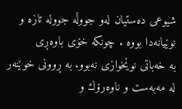شیوعی ده‌ستیان له‌و جووڵه جووله تازه ‌و نوێیانه‌دا بووه . چونكه خۆی باوه‌ڕی به ‌خه‌باتی نوێخوازی نه‌بوو. به ‌ڕوونی خوێنه‌ر له مه‌به‌ست ‌‌و ناوه‌رۆك و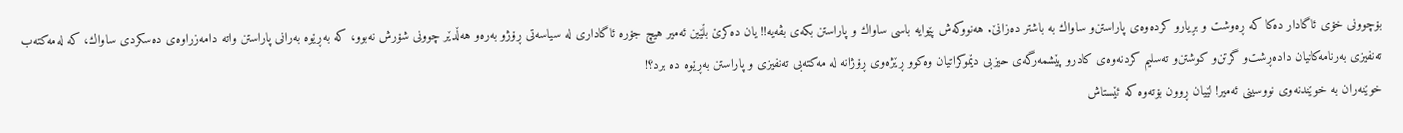بۆچوونی خۆی ئاگادار ده‌كا كه ڕه‌وشت ‌‌و بڕیارو كرده‌وه‌ی پاراستن‌‌و ساواك به باشتر ده‌زانێ. هه‌نووكه‌ش پێوایه باسی ساواك ‌‌و ‌پاراستن بكه‌ی بڤه‌یه‌‌!! یان ده‌كرێ بڵێین ئه‌میر هیچ جۆره ئاگاداری له سیاسه‌تی ڕۆژو به‌ره‌و هه‌ڵدێر چوونی شۆرش نه‌بوو، كه به‌ڕێوه به‌رانی پاراستن واته دامه‌زراوه‌ی ده‌سكردی‌ ساواك، كه له‌مه‌كته‌ب ته‌نفیزی به‌رنامه‌كانیان داده‌ڕشت‌و گرتن‌‌و كوشتن‌و ته‌سلیم كردنه‌وه‌ی كادرو پێشمه‌رگه‌ی حیزبی دێموكراتیان وه‌كوو ڕێژه‌وی ڕۆژانه‌‌‌ له مه‌كته‌بی ته‌نفیزی و پاراستن به‌ڕێوه‌ ده‌ برد؟!
خوێنه‌ران به خوێندنه‌وی نووسینی ئه‌میر! لێیان ڕوون بۆته‌وه كه ئێستاش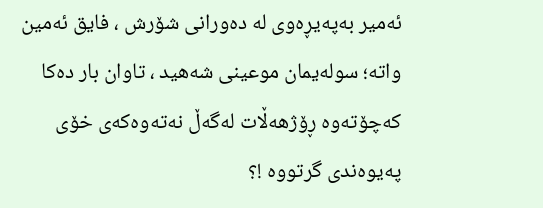ئه‌میر به‌په‌یڕه‌وی له‌ ده‌ورانی شۆرش ، فایق ئه‌مین واته؛‌‌ سوله‌یمان‌ موعینی شه‌هید ، تاوان بار ده‌كا كه‌چۆته‌وه ڕۆژهه‌ڵات له‌گه‌ڵ نه‌ته‌وه‌‌‌كه‌ی خۆی‌ په‌یوه‌ندی گرتووه !؟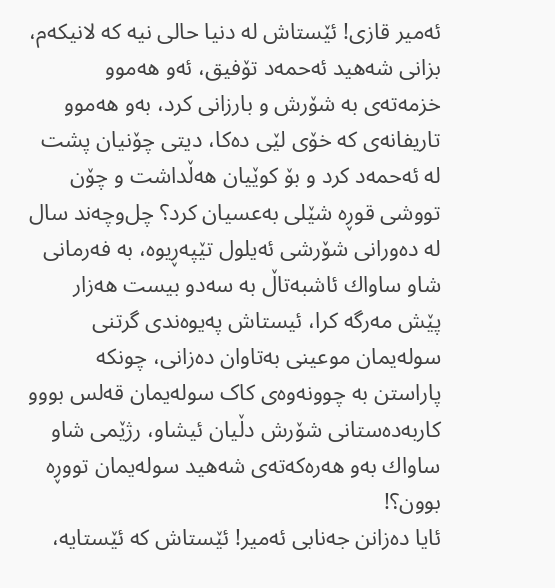ئه‌میر قازی‌! ئێستاش له دنیا حالی نیه‌‌ كه لانیكه‌م، بزانی‌ شه‌‌هید ئه‌حمه‌د تۆفیق، ئه‌و هه‌موو خزمه‌ته‌ی به شۆرش‌‌ و بارزانی كرد، به‌و هه‌موو تاریفانه‌ی‌ كه خۆی لێی ده‌كا‌، دیتی چۆنیان پشت له ئه‌حمه‌د كرد و بۆ كوێیان هه‌ڵداشت‌‌‌ و چۆن تووشی قوڕه‌ شێلی به‌عسیان كرد؟ چل‌وچه‌ند سال له‌ ده‌ورانی شۆرشی ئه‌یلول تێپه‌ڕیوه‌، به‌‌‌ فه‌رمانی شاو ساواك ئاشبه‌تاڵ به سه‌دو بیست هه‌زار پێش مه‌رگه كرا، ئیستاش په‌یوه‌ندی گرتنی سوله‌یمان موعینی به‌تاوان ده‌زانی، چونكه پاراستن‌‌ به چوونه‌وه‌ی كاک سوله‌یمان‌ قه‌لس بووو كاربه‌ده‌ستانی شۆرش دڵیان ئیشاو‌، رژێمی‌ شاو ساواك به‌و هه‌ره‌كه‌ته‌‌ی شه‌هید سوله‌یمان تووڕه‌ بوون‌؟!
ئایا ده‌زانن جه‌نابی ئه‌میر! ئێستاش كه ئێستایه،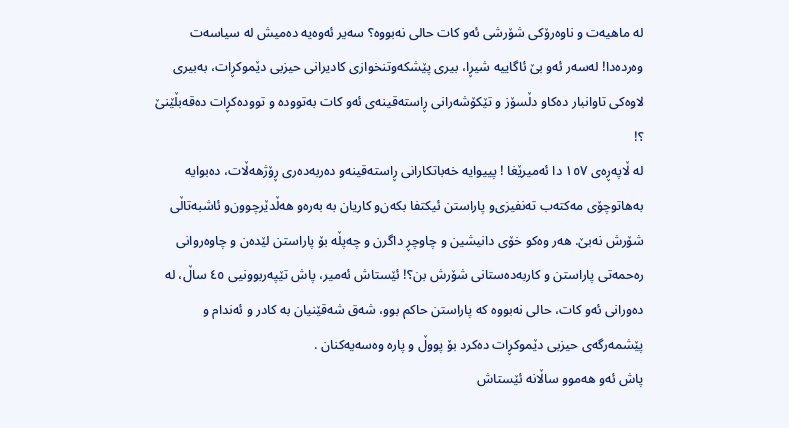له ماهیه‌ت‌‌‌ و ناوه‌رۆكی شۆرشی ئه‌و‌ كات‌ حالی نه‌بووه‌؟ سه‌یر ئه‌وه‌یه ده‌میش له سیاسه‌ت وه‌رده‌‌‌دا! له‌سه‌ر ئه‌و بێ ئاگاییه ‌‌شیڕا، بیری پێشكه‌وتنخوازی كادیرانی حیزبی دێموكڕات، به‌بیری لاوه‌كی‌ تاوانبار ده‌كا‌و دڵسۆز و تێكۆشه‌رانی ڕاسته‌قینه‌ی ئه‌و كات به‌تووده‌‌ و تووده‌كڕات‌ ده‌قه‌بڵێنێ ؟!
له ‌ڵاپه‌ڕه‌ی ١٥٧ دا ئه‌میرێغا ! پییوایه خه‌باتكارانی ڕاسته‌قینه‌‌و ‌ده‌ربه‌ده‌ری ڕۆژهه‌ڵات، ده‌بوایه به‌هاتوچۆی مه‌كته‌ب ته‌نفیزی‌و پاراستن ئیكتفا بكه‌ن‌و كاریان به به‌ره‌و هه‌ڵدێرچوون‌و ئاشبه‌تاڵی شۆرش نه‌بێ. هه‌ر وه‌كو خۆی دانیشین و چاوچڕ داگرن‌ و چه‌پڵه بۆ پاراستن لێده‌ن ‌و‌ چاوه‌روانی ره‌حمه‌تی‌ پاراستن‌‌‌ و‌ كاربه‌ده‌ستانی شۆرش بن؟! ئێستاش ئه‌میر، پاش تێپەربوونیی ٤٥ ساڵ، له‌‌ ده‌ورانی ئه‌و كات، حالی نه‌بووه كه پاراستن حاكم بوو، شه‌ق شه‌قێنیان به كادر و ئه‌ندام‌ و پێشمه‌ر‌گه‌‌ی حیزبی دێموكڕات‌ ده‌كرد بۆ پوو‌ڵ ‌‌و پاره‌ وه‌سه‌یه‌كنان .
پاش ئه‌و هه‌موو ساڵانه ئێستاش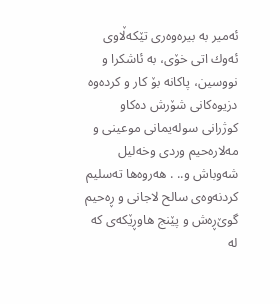ئه‌میر به‌ بیره‌وه‌ری تێكه‌ڵاوی ئه‌و‌ك اتی خۆی، به ‌ئاشكرا و نووسین، پاكانه‌ بۆ کار و كرده‌وه‌ دزیو‌ەکانی شۆرش ده‌كاو كوژرانی‌ سوله‌یمانی موعینی ‌و مه‌‌‌لاره‌حیم‌ وردی ‌‌وخه‌لیل شه‌وباش ‌‌و.. . هه‌روه‌ها ته‌‌سلیم كردنه‌وه‌ی سالح‌‌ لاجانی ‌‌و ڕه‌حیم گوێ‌ڕه‌ش ‌‌و پێنج هاوڕێكه‌ی كه له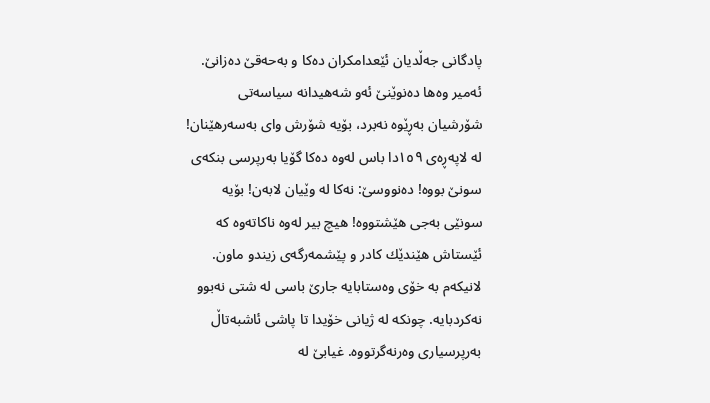پاد‌‌گانی جه‌ڵدیان ئێعدامكران ده‌كا و به‌‌حه‌قێ ده‌زانێ. ئه‌میر وه‌ها ده‌نوێنێ ئه‌و شه‌هیدانه سیاسه‌تی شۆرشیان به‌ڕێوه نه‌برد، بۆیه شۆرش وای به‌سه‌رهێنان!
له لاپه‌ڕه‌ی ١٥٩دا باس له‌وه ده‌كا گۆیا به‌رپرسی بنكه‌ی سونێ بووه! ده‌نووسێ: نه‌كا له وێیان لابه‌ن! بۆیه سونێی به‌جی هێشتووه! هیچ بیر له‌وه ناكاته‌وه كه ئێستاش هێندێك كادر و پێشمه‌رگه‌ی زیندو ماون. لانیكه‌م به خۆی وه‌ستابایه ‌‌جارێ باسی له شتی نه‌بوو نه‌كردبایه. چونكه له‌ ژیانی خۆیدا تا پاشی ئاشبه‌تاڵ به‌رپرسیاری وه‌رنه‌گرتووه. غیابێ له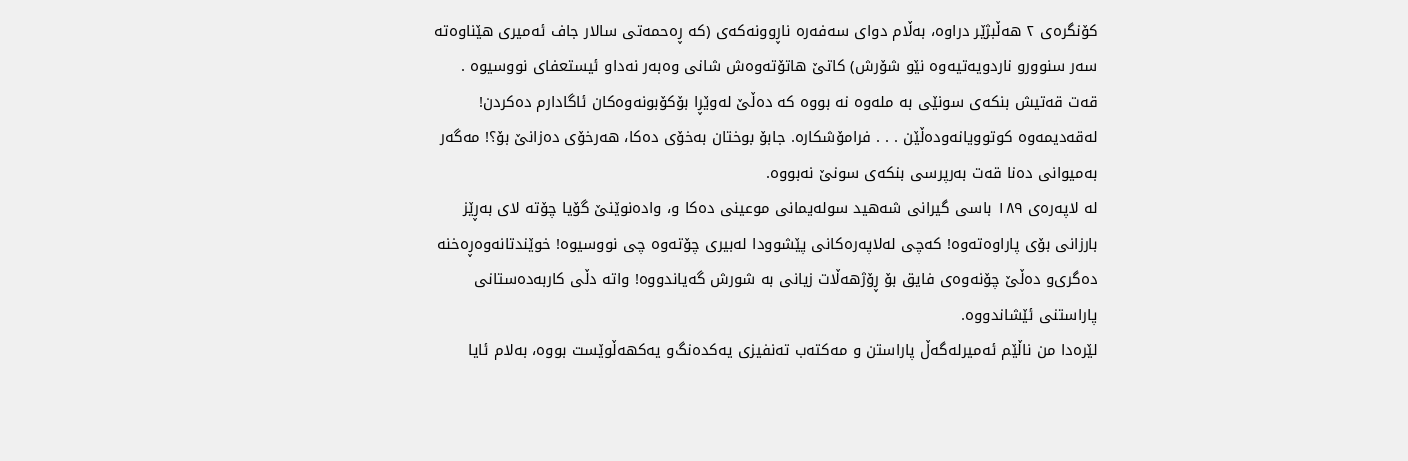كۆنگره‌ی ٢ هه‌‌ڵبژێر دراوه، به‌ڵام دوای سه‌فه‌ره ناڕوونه‌كه‌ی‌ (کە ڕ‌ه‌حمه‌‌‌تی سالار جاف ئه‌میری‌ هێناوه‌ته سه‌ر سنوورو ناردویه‌‌تیه‌‌وه نێو شۆرش‌) كاتێ هاتۆته‌وه‌ش شانی وه‌به‌ر نه‌داو ئیستعفای نووسیوه . قه‌‌ت ‌قه‌تیش بنكه‌ی سونێی به مله‌وه نه بووه كه ده‌ڵێ له‌وێڕا بۆكۆبونه‌وه‌كان ئاگادارم ده‌كردن! له‌قه‌دیمه‌وه كوتوویانه‌وده‌ڵێن . . . فرامۆشكاره. جابۆ بوختان به‌خۆی ده‌كا‌، هه‌‌ر‌خۆی ده‌زانێ بۆ؟‌! مه‌گه‌ر به‌میوانی ده‌نا قه‌ت به‌رپرسی بنكه‌ی‌ سونێ نه‌بووه.
له لاپه‌ره‌ی ١٨٩ باسی گیرانی شه‌هید سوله‌یمانی موعینی ده‌‌كا‌ و، وا‌ده‌نوێنێ گۆیا چۆته لای به‌‌ڕێز بارزانی بۆی پاراوه‌ته‌‌‌وه! كه‌چی له‌‌لاپه‌ره‌كانی پێشوودا له‌بیری چۆته‌وه چی نووسیوه! خوێندتانه‌وه‌‌ڕه‌خنه ده‌گری‌‌‌و ده‌ڵێ چۆنه‌وه‌ی فایق بۆ ڕۆژهه‌ڵات زیانی به شورش گه‌یاندووه‌! واته دڵی كاربه‌ده‌ستانی پاراستنی ئێشاندووه.
لێره‌دا من ناڵێم ئه‌میرله‌‌‌گه‌ڵ پاراستن و مه‌كته‌ب ته‌نفیزی یه‌كده‌نگ‌و یه‌كهه‌ڵوێست بووه، به‌لام ئایا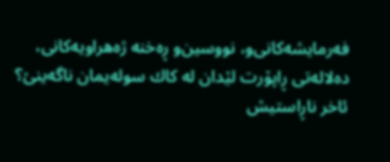فه‌رمایشه‌كانی‌‌‌و، نووسین‌‌‌و ڕه‌خنه ژه‌هراویه‌كانی، ده‌لالەتی ڕاپۆرت لێدان له كاك سوله‌یمان ناگەینێ؟
ئاخر ناڕاستیش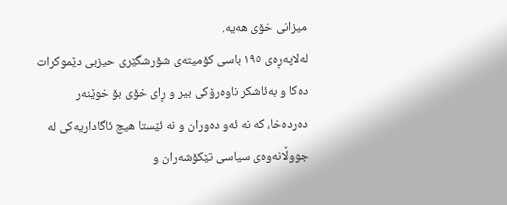میزانی خۆی هه‌یه.
له‌لاپه‌ڕه‌ی ١٩٥ باسی كۆمیته‌ی شۆرشگێری حیزبی دێموكرات ده‌كا و به‌‌‌ئاشكر ناوه‌رۆكی بیر و ڕای خۆی بۆ خوێنه‌ر ده‌رده‌خا‌، كه نه ئه‌‌‌‌و ده‌وران و نه‌ ئێستا هیچ ئاگاداریه‌كی له جووڵانه‌وه‌ی سیاسی تێكۆشه‌ران ‌‌و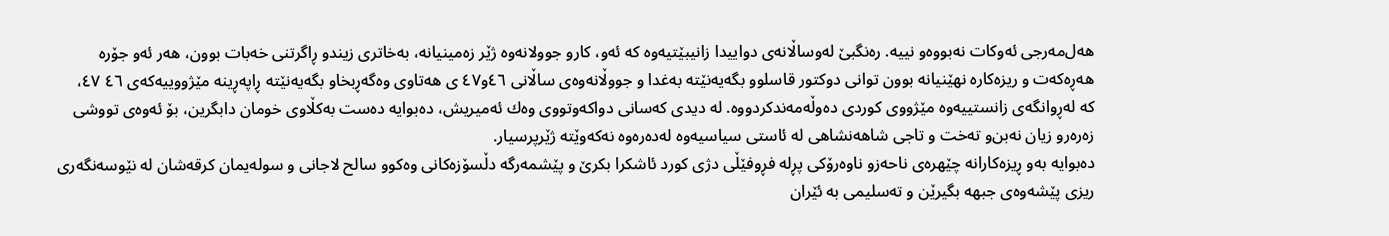هه‌ل‌مه‌رجی ئه‌وكات نه‌بووه‌و نییه. ره‌نگبێ له‌وساڵانه‌ی دواییدا زانیبێتیه‌وه كه ئه‌و، كارو جوولانه‌وه ژێر زه‌مینیانه، به‌‌خاتری زیندو ڕاگرتنی خه‌بات بوون، هه‌ر ئه‌و جۆره هه‌ڕه‌كه‌ت ‌و ریزه‌كاره نهێنیانه بوون توانی دوكتور قاسلوو بگه‌یه‌نێته به‌غدا و جووڵانه‌وه‌‌‌ی ساڵانی ٤٦و٤٧‌ ی هه‌تاوی وه‌‌‌گه‌ڕبخاو بگه‌یه‌نێته ڕاپه‌ڕینه مێژووییه‌‌كه‌ی ٤٦ ٤٧، کە ‌له‌ڕوانگه‌ی زانستییه‌وه مێژووی كوردی ده‌وڵه‌مه‌ندكردووه. له ‌دیدی كه‌سانی دواكه‌وتووی وه‌ك ئه‌میریش، ده‌بوایه ده‌ست به‌‌كڵاوی خومان دابگرین‌‌، بۆ ئه‌‌وه‌ی تووشی زه‌ره‌رو زیان نه‌بن‌‌‌‌و ته‌خت ‌‌و تاجی شا‌هه‌نشاهی‌‌‌ ‌‌له ئاستی سیاسیه‌‌وه له‌ده‌ره‌وه نه‌كه‌وێته ژێرپرسیار.
ده‌‌بوایه به‌و ڕیزه‌كارانه ‌چێهره‌ی ناحه‌زو ناوه‌رۆكی پڕ‌له فڕوفێڵی دژی كورد ئاشكرا بكرێ‌‌‌‌ و پێشمه‌رگه دڵسۆزه‌كانی وه‌كوو سالح لاجانی و سوله‌یمان كرقه‌شان له ‌نێوسه‌‌نگه‌ری ریزی پێشه‌وه‌‌ی جبهه بگیرێن و ته‌سلیمی به ئێران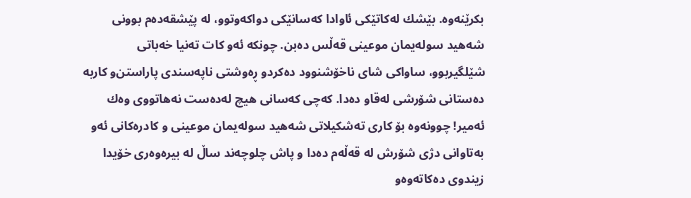بكرێنه‌وه. بێشك له‌كاتێكی ئاوادا كه‌‌سانێكی دواكه‌وتوو، له پێشقه‌ده‌م بوونی شه‌هید سوله‌یمان موعینی قه‌ڵس ده‌بن. چونكه ئه‌و كات ته‌نیا خه‌باتی شێلگیربوو، ساواكی شای ناخۆشنوود ده‌كردو ڕه‌وشتی ناپه‌سندی پاراستن‌‌و كاربه ده‌ستانی شۆرشی له‌قاو ده‌دا. كه‌‌چی كه‌سانی هیچ له‌ده‌ست نه‌هاتووی وه‌ك ئه‌میر! چوونه‌وه‌ بۆ كاری ته‌شكیلاتی شه‌هید سوله‌یمان موعینی‌ و كادره‌كانی ئه‌و به‌‌تاوانی دژی شۆرش له قه‌ڵه‌م ده‌د‌ا و‌ پاش چلوچه‌ند ساڵ له بیره‌وه‌ری خۆیدا زیندوی ده‌كا‌ته‌وه‌و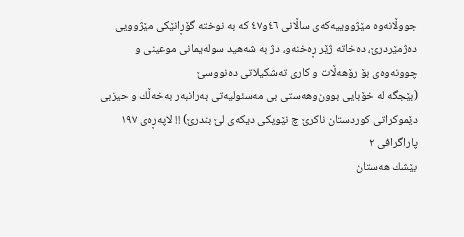جووڵانه‌وه مێژووییه‌كه‌ی ساڵانی ٤٦و٤٧ كه به نوخته گۆڕانێكی مێژوویی ده‌ژمێردرێ، ده‌خاته ژێر ڕه‌خنه‌و، دژ به شه‌هید‌‌ سوله‌یمانی موعینی ‌و چوونه‌وه‌ی بۆ رۆهه‌ڵات و‌ كاری ته‌شكیلاتی ده‌نووسێ
(بێجگه له خۆبایی بوون‌وهه‌ستی بی مه‌سئولیه‌تی‌ به‌رانبه‌ر به‌خه‌ڵك‌ و حیزبی دێموكراتی كوردستان ناكرێ چ نێویكی دیكه‌ی لێ بندرێ‌) !! لاپه‌ڕه‌ی ١٩٧ پاراگرافی ٢
بێشك هه‌ستان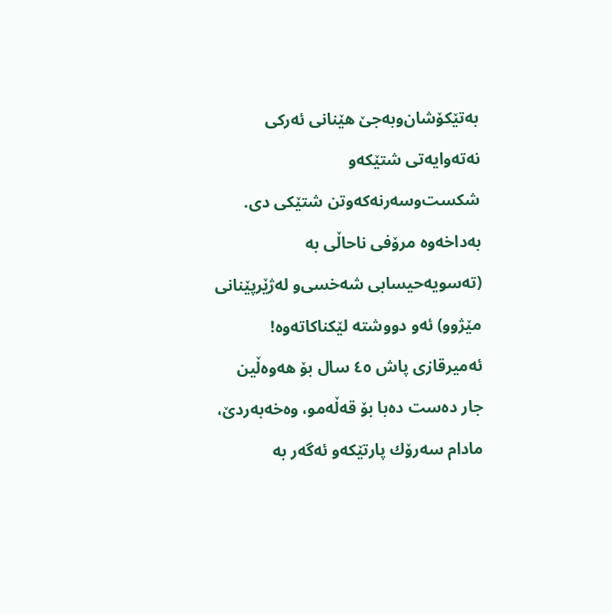به‌تێكۆشان‌‌وبه‌جێ هێنانی ئه‌ركی نه‌ته‌وایه‌تی شتێكه‌و شكست‌‌وسه‌رنه‌كه‌وتن شتێكی ‌دی. به‌داخه‌وه مرۆفی ناحاڵی به (ته‌سویه‌حیسابی شه‌خسی‌‌و له‌ژێرپێنانی مێژوو) ئه‌و دووشته لێکناکاتەوه!
ئه‌میر‌قازی پاش ٤٥ سال بۆ هه‌وه‌ڵین جار ده‌ست ده‌با بۆ قه‌ڵه‌مو، وه‌‌‌خه‌به‌ردێ، مادام سه‌رۆك پارتێكه‌و ئه‌گه‌ر به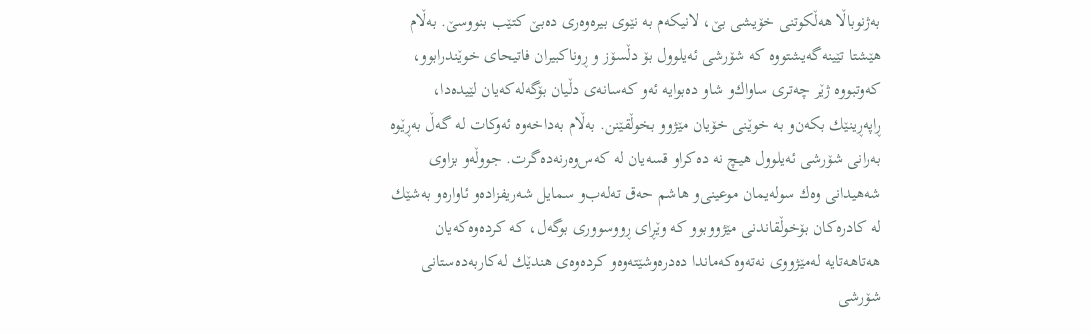به‌ژنوباڵا‌ هه‌‌ڵكوتنی خۆیشی بێ، لانیكه‌م به نێوی بیره‌وه‌ری ده‌بێ كتێب بنووسێ. به‌ڵام هێشتا تێینه‌گه‌یشتووه كه شۆرشی ئه‌یلوول بۆ دڵسۆز و ڕوناكبیران فاتیحای خوێندرابوو، كه‌وتبووه ژێر چه‌تری ساواك‌‌و شاو ده‌بوایه ئه‌و كه‌سانه‌‌‌ی دڵیان بۆگه‌له‌كه‌یان لێیده‌دا، ڕاپه‌ڕینێك بكه‌ن‌و به خوێنی خۆیان مێژوو بخوڵقێنن‌‌‌. به‌ڵام به‌‌داخه‌وه ئه‌و‌كات له‌ گه‌ڵ به‌ڕێوه‌‌ به‌رانی شۆرشی ئه‌یلوول هیچ نه ده‌كراو قسه‌یان له كه‌س‌‌‌وه‌رنه‌ده‌گرت. جووڵه‌‌و بزاوی شه‌هیدانی وه‌ك سوله‌یمان موعینی‌‌‌‌و هاشم حه‌ق ‌ته‌له‌ب‌‌و سمایل شه‌ریفزاده‌و ئاواره‌‌و به‌شێك له كادره‌كان بۆخوڵقاندنی مێژووبوو كه وێڕای ڕووسووری بوگه‌ل، كه كرده‌وه‌كه‌یان هه‌تاهه‌تایه له‌مێژووی نه‌ته‌وه‌كه‌‌ماندا ده‌دره‌‌وشێته‌وه‌و كرده‌وه‌ی هندێك له‌كاربه‌ده‌‌ستانی شۆرشی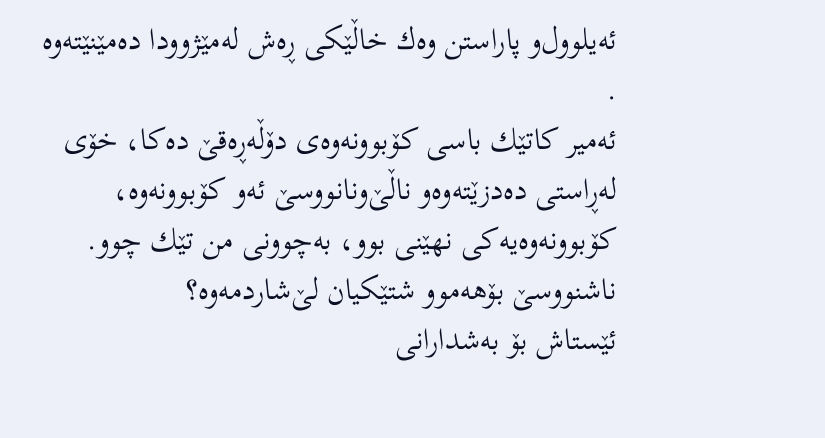ئه‌یلوول‌و پاراستن وه‌ك خاڵێكی ڕه‌ش له‌مێژوودا ده‌مێنێته‌وه .
ئه‌میر كاتێك باسی كۆبوونه‌وه‌ی دۆڵه‌ڕه‌قێ ده‌كا، خۆی له‌ڕاستی ده‌دزێته‌وه‌‌و ناڵێ‌ونانووسێ ئه‌و كۆبوونه‌وه، كۆبوونه‌وه‌یه‌‌كی نهێنی بوو، به‌چوونی من تێك چوو. ناشنووسێ بۆهه‌موو شتێكیان لێ‌‌شاردمه‌وه؟
ئێستاش بۆ به‌شدارانی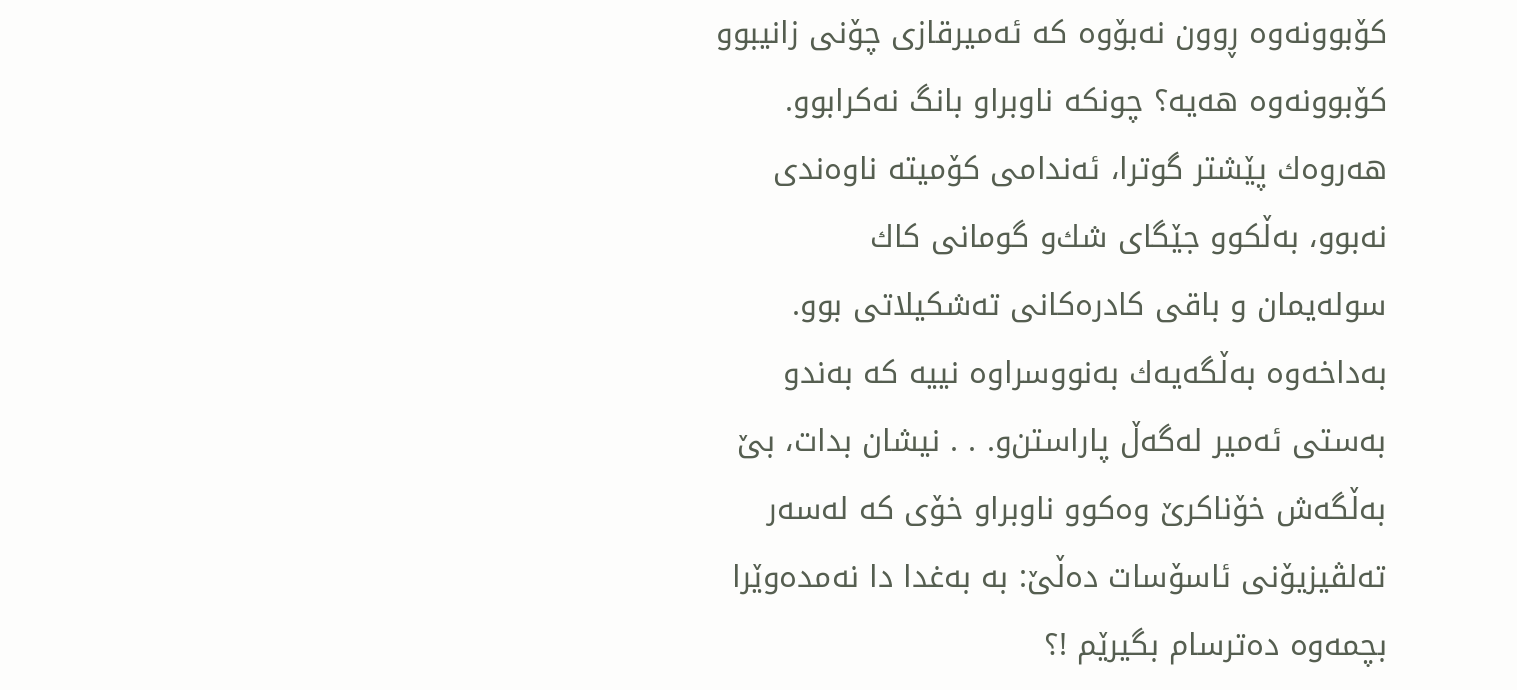كۆبوونه‌وه ڕوون‌‌ نه‌بۆوه كه ئه‌میرقازی چۆنی زانیبوو كۆبوونه‌وه ‌‌هه‌‌یه‌؟ چونكه ناوبراو بانگ نه‌كرابوو. هه‌روه‌ك پێشتر گوترا، ئه‌ندامی كۆمیته‌ ناوه‌ندی نه‌‌بوو، به‌ڵكوو جێگای شك‌‌و گومانی كاك سوله‌یمان ‌‌و باقی كادره‌كانی ته‌شكیلاتی بوو. به‌داخه‌وه به‌ڵگه‌یه‌ك به‌نووسراوه نییه كه به‌‌ندو به‌ستی ئه‌میر له‌‌گه‌ڵ پاراستن‌‌‌و. . . نیشان بدات،‌ بێ به‌‌ڵگه‌ش خۆناكرێ وه‌كوو ناوبراو خۆی كه له‌‌سه‌ر ته‌لڤیزیۆنی ئاسۆسات ده‌ڵێ: بە به‌غدا‌ دا نه‌مده‌وێرا بچمه‌وه ده‌ترسام بگیرێم !؟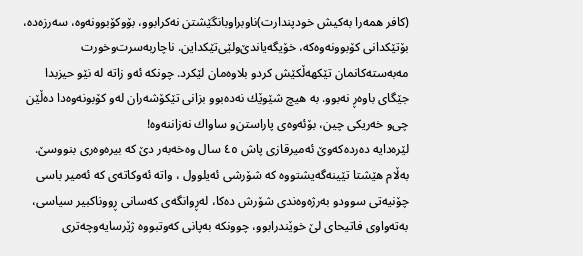(كافر همه‌‌را به‌كیش خودپندار‌ت)ناوبراوبانگێشتن نه‌كرابوو، بۆوكۆبوونه‌وه، سه‌رزه‌ده، بۆتێكدانی كۆبوونه‌وه‌كه‌، ‌‌خۆیگه‌یاندێ‌ولێی‌‌تێكداین‌. ناچاربه‌سرت‌و‌خورت‌ مه‌به‌سته‌كانمان تێكهه‌ڵكێش كردو بلاوه‌مان لێكرد. چونكه ئه‌‌‌و زاته له نێو حیزبدا جێگای باوه‌ڕ نه‌بوو. به هیچ شێوێك نه‌ده‌بوو بزانی تێكۆشه‌ران له‌و كۆبونه‌وه‌دا ده‌ڵێن چی‌‌و خه‌ریكی چین، بۆئه‌وه‌ی پاراستن‌‌‌و ساواك نه‌زاننه‌وه‌‌!
لێره‌دایه ده‌رده‌كه‌وێ ئه‌میر‌قازی پاش ٤٥ سال وه‌خه‌به‌ر دێ کە بیره‌وه‌ری بنووسێ. به‌ڵام هێشتا تێینه‌گه‌یشتووه كه شۆرشی ئه‌یلوول ، واته ئه‌وكاته‌ی كه ئه‌میر باسی چۆنیه‌تی سوودو به‌رژه‌‌‌‌وه‌ندی شۆرش ده‌كا، له‌ڕوانگه‌ی كه‌سانی ‌‌ڕووناكبیر سیاسی، به‌‌‌‌ته‌واوی فاتیحای لێ خوێندرابوو، چوونكه به‌پانی كه‌وتبووه ژێرسایه‌وچه‌تری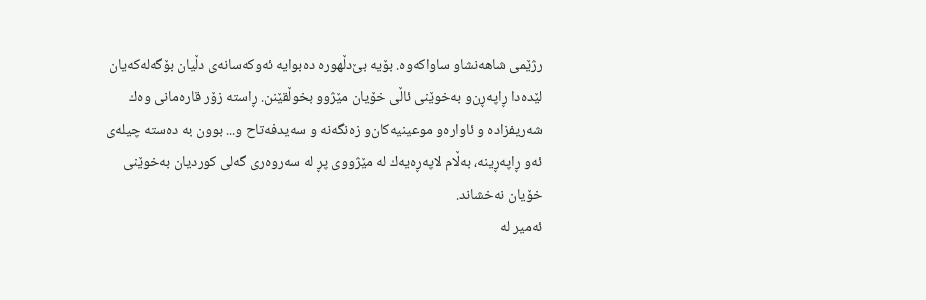رژێمی شاهه‌نشاو ساواكه‌‌وه. بۆیه‌ بێ‌دڵهوره ده‌بوایه ئه‌وكه‌سانه‌‌‌ی دڵیان بۆگه‌له‌كه‌یان لێده‌دا ڕاپه‌ڕ‌ن‌و به‌‌خوێنی ئاڵی خۆیان مێژوو بخوڵقێنن‌‌‌. ڕاسته زۆر قاره‌مانی وه‌ك شه‌ریفزاده ‌و ئاواره‌و موعینیه‌كان‌و زه‌نگه‌نه‌ ‌‌و سه‌یدفه‌تاح‌‌ و... بوون به ده‌سته ‌چیله‌‌‌ی ئه‌و ڕاپه‌ڕینه‌‌، به‌ڵام لاپه‌ڕه‌یه‌‌ك له مێژووی پڕ له‌ سه‌روه‌ری گه‌لی كورد‌یان به‌‌خوێنی خۆیان نه‌خشاند‌.
ئه‌میر له‌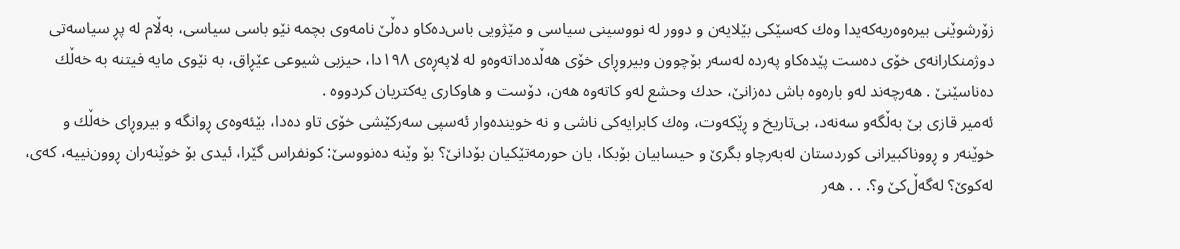زۆرشوێنی بیره‌وه‌ریه‌كه‌یدا وه‌ك كه‌سێكی بێلایه‌ن و دوور له نووسینی سیاسی و مێژویی باس‌‌ده‌كاو ده‌ڵێ نامه‌وی بچمه نێو باسی سیاسی، به‌ڵام له پڕ سیاسه‌تی دوژمنكارانه‌ی خۆی ده‌ست پێده‌كاو په‌رده له‌سه‌ر بۆچوون وبیروڕای خۆی هه‌ڵده‌داته‌وه‌و له‌ لا‌‌په‌ڕه‌ی ١٩٨دا، حیزبی شیوعی عێڕاق، به نێوی مایه فیتنه به خه‌ڵك ده‌ناسێنێ . هه‌رچه‌ند له‌‌و باره‌وه باش ده‌زانێ، حدك وحشع له‌‌‌و كاته‌وه هه‌ن، دۆست‌ و هاوكاری یه‌كتریان كردووه .
ئه‌میر قازی بێ به‌ڵگه‌‌و سه‌نه‌د، بی‌‌تاریخ ‌‌و ڕێكه‌وت، وه‌ك كابرایه‌كی ناشی و نه خوینده‌وار ئه‌سپی سه‌ركێشی خۆی تاو ده‌دا، بێئه‌وه‌ی ڕوانگه ‌و بیروڕای خه‌ڵك‌‌ و خوێنه‌ر و ڕووناكبیرانی كوردستان له‌به‌رچاو بگرێ و حیسابیان بۆبكا، یان حورمه‌تێكیان بۆدانێ؟ بۆ وێنه ده‌نووسێ: كونفراس گێرا، ئیدی بۆ خوێنه‌ران ڕوون‌نییه، كه‌‌ی، له‌كوێ؟ له‌گه‌ڵ‌‌كێ ‌‌و؟. . . هه‌ر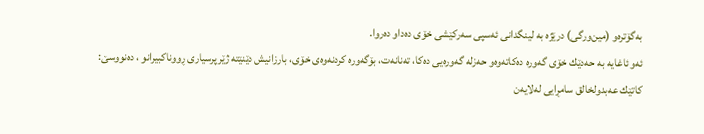به‌‌گۆتره‌و (مین‌ورگی) درێژه به لینگدانی ئه‌سپی سه‌ركێشی خۆی ده‌داو ده‌روا.
ئه‌و ئاغایه به حه‌دێك خۆی گه‌وره ده‌كاته‌وه‌و حه‌زله گه‌وره‌یی ده‌كا، ته‌نانه‌ت، بۆگه‌وره كردنه‌وه‌ی خۆی، بارزانیش دێنێته ژێر‌پرسیاری ڕووناكبیرانو ، ده‌نووسێ:
كاتێك عه‌بدولخالق سامڕایی له‌لا‌یه‌ن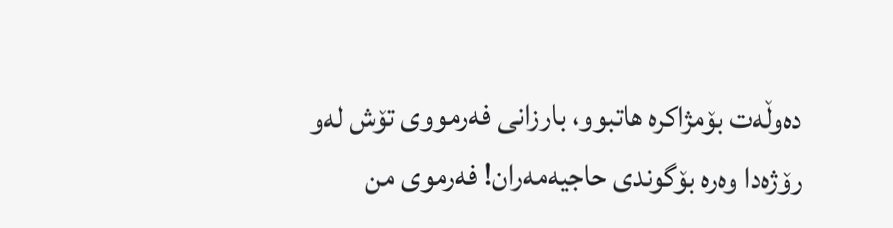ده‌وڵه‌ت بۆمژاكره هاتبوو، بارزانی فه‌رمووی تۆش له‌و رۆژه‌دا وه‌ره بۆگوندی حاجیه‌‌مه‌ران! فه‌رموی من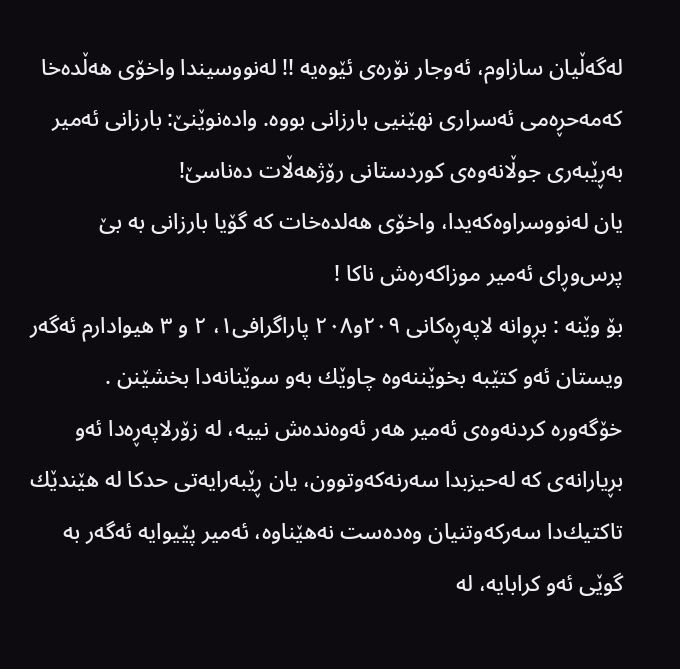له‌گه‌ڵیان سازاوم، ئه‌وجار نۆره‌ی ئێوه‌یه !! له‌نووسیندا واخۆی هه‌ڵده‌خا كه‌مه‌حڕه‌می ئەسراری نهێنیی بارزانی بووه‌. واده‌نوێنێ: بارزانی ئه‌میر به‌‌ڕێبه‌ری جوڵانەوه‌ی كوردستانی رۆژهەڵات ده‌ناسێ!
یان ‌له‌‌نووسراوه‌كه‌یدا، واخۆی هه‌لده‌خات کە گۆیا بارزانی به بێ پرس‌وڕای ئه‌میر موزاكه‌ره‌ش ناكا !
بۆ وێنه : بڕوانه لاپه‌ڕه‌‌‌كانی ٢٠٩و٢٠٨ پاراگرافی١، ٢ و ٣ هیوادارم ئه‌گه‌ر ویستان ئه‌و كتێبه بخوێننه‌وه چاوێك به‌و سوێنانه‌دا بخشێنن .
خۆگه‌وره كردنه‌وه‌ی ئه‌میر هه‌ر ئه‌وه‌نده‌ش نییه، له‌ زۆرلاپه‌ڕه‌دا ئه‌و بڕیارانه‌ی كه له‌حیزبدا سه‌رنه‌كه‌وتوون، یان ڕێبه‌رایه‌تی حدكا له هێندێك تاكتیك‌دا سه‌ركه‌وتنیان وه‌ده‌ست نه‌هێناوه، ئه‌میر پێیوایه ئه‌گه‌ر به گوێی ئه‌و كرابایه، له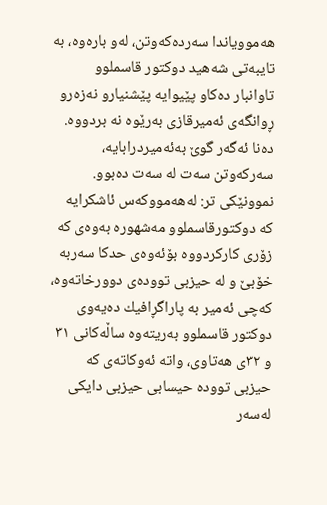هه‌موویاندا سه‌رده‌كه‌وتن، له‌و باره‌وه، به تایبه‌تی شه‌هید دوكتور قاسملوو تاوانبار ده‌كا‌‌‌‌و پێیوایه پێشنیارو نه‌زه‌رو ڕوانگه‌ی ئه‌میرقازی به‌رێوه نه بردووه. ده‌نا ئه‌گه‌ر گوێ به‌ئه‌میردرابایه، سه‌ركه‌وتن سه‌ت له سه‌ت ده‌بوو.
نموونێكی تر: له‌هه‌مووكه‌س ئاشكرایه كه دوكتورقاسملوو مه‌شهوره به‌وه‌ی كه زۆری كاركردووه بۆئه‌وه‌ی حدكا سه‌ربه خۆبێ‌ و له حیزبی تووده‌ی دوورخاته‌وه، كه‌چی ئه‌میر به پاراگڕافیك ده‌یه‌وی دوكتور قاسملوو به‌ریته‌وه ساڵه‌كانی ٣١ و ٣٢ی هه‌تاوی، واته ئه‌وكاته‌ی كه حیزبی تووده حیسابی حیزبی دایکی له‌سه‌ر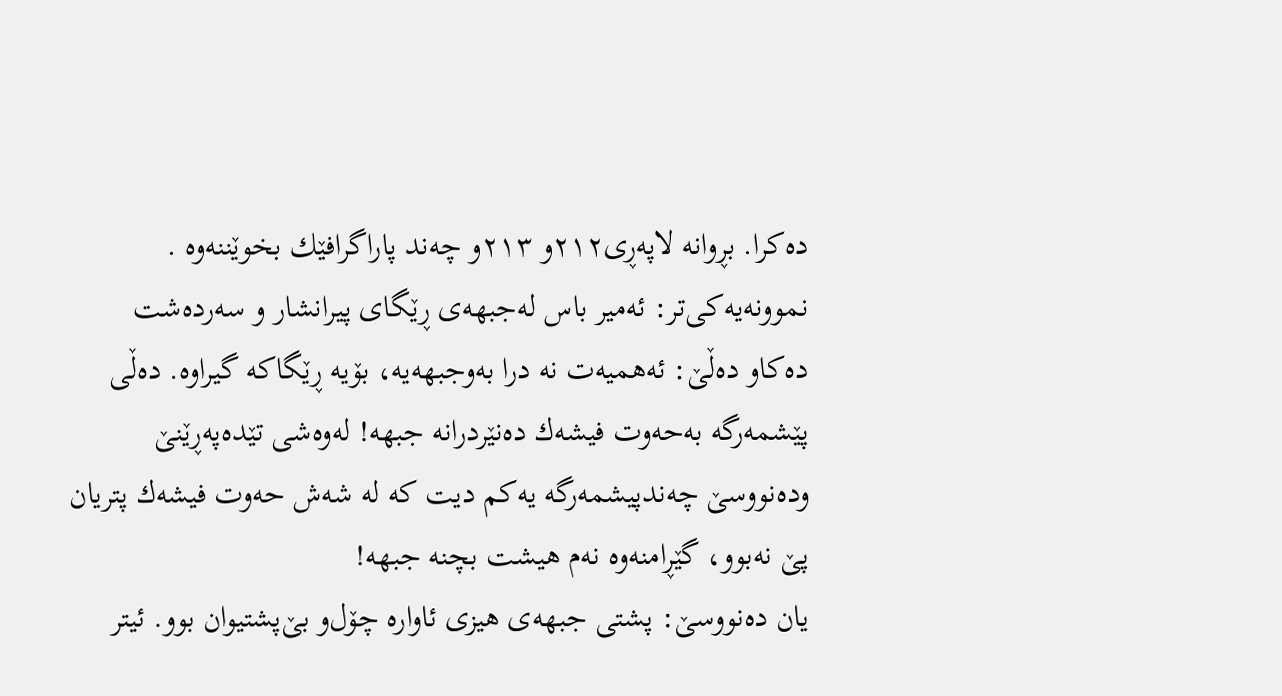ده‌كرا‌. بڕوانه لاپه‌ڕی٢١٢و ٢١٣و چه‌ند پاراگرافێك بخوێننه‌وه .
نموونه‌یه‌كی‌‌تر: ئه‌میر باس له‌جبهه‌ی ڕێگای پیرانشار و سه‌رده‌شت ده‌كاو ده‌ڵێ: ئه‌همیه‌ت نه درا به‌وجبهه‌یه، بۆیه ڕێگاكه گیراوه. ده‌ڵی پێشمه‌رگه‌ به‌حه‌وت فیشه‌ك ده‌نێردرانه جبهه! له‌وه‌شی تێده‌په‌ڕێنێ وده‌نووسێ چه‌ند‌پیشمه‌رگه‌ یه‌كم دیت كه له شه‌ش حه‌وت فیشه‌‌‌ك پتریان پێ نه‌بوو، گێڕامنه‌وه نه‌م هیشت بچنه جبهه!
یان ده‌نووسێ: پشتی جبهه‌ی هیزی ئاواره چۆل‌و بێ‌‌پشتیوان بوو. ئیتر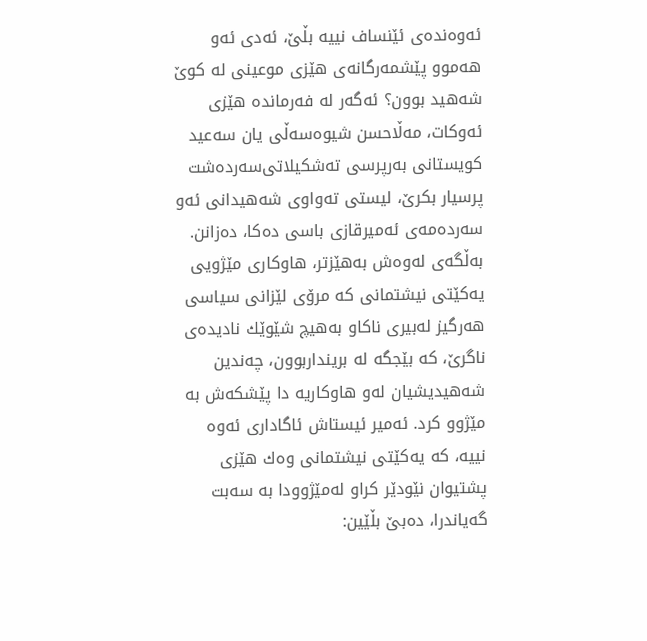ئه‌وه‌نده‌ی ئێنساف نییه بڵێ، ئه‌دی ئه‌و هه‌موو پێشمه‌رگانه‌ی هێزی موعینی له كوێ شه‌هید بوون؟ ئه‌گه‌ر له فه‌رمانده هێزی ئه‌وكات، مه‌ڵاحسن شیوه‌سه‌ڵی یان سه‌عید كویستانی به‌رپرسی ته‌شكیلاتی‌‌سه‌رده‌شت پرسیار بكرێ، لیستی ته‌واوی شه‌هیدانی ئه‌و سه‌رده‌مه‌ی ئه‌میرقازی باسی ده‌كا، ده‌زانن. به‌ڵگه‌ی له‌وه‌ش به‌هێزتر، هاوكاری مێژویی یه‌كێتی نیشتمانی كه مرۆی لێزانی سیاسی هه‌رگیز له‌بیری ناكا‌‌و به‌‌‌هیچ شێوێك نادیده‌ی نا‌گرێ‌، كه بێجگه له برینداربوون، چه‌ندین شه‌هیدیشیان له‌‌و هاوكاریه دا پێشكه‌‌ش به مێژوو كرد. ئه‌میر ئیستاش ئاگاداری ئه‌وه نییه، كه یه‌كێتی نیشتمانی وه‌ك هێزی پشتیوان نێودێر كراو له‌مێژوودا به سه‌بت گه‌یاندرا، ده‌بێ بڵێین: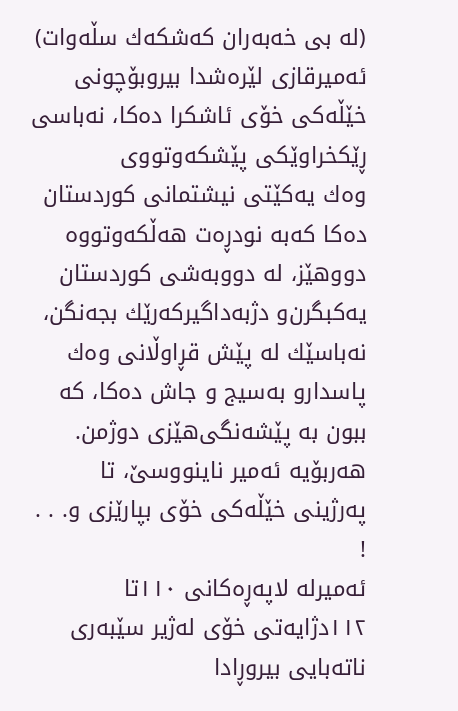(له بی خه‌به‌ران كه‌شكه‌ك سڵه‌وات) ئه‌میرقازی لێره‌شدا بیروبۆچونی خێڵه‌كی خۆی ئاشكرا ده‌كا، نه‌‌باسی ڕێكخراوێكی پێشكه‌وتووی وه‌‌ك ‌یه‌كێتی‌ نیشتمانی كوردستان ده‌كا كه‌به نودڕه‌ت هه‌ڵكه‌وتووه دووهێز، له دوو‌به‌شی كوردستان یه‌كبگرن‌و دژبه‌داگیركه‌رێك بجه‌نگن، نه‌باسێك له‌‌ پێش قڕاوڵانی وه‌ك پاسدارو به‌سیج و جاش ده‌كا، ‌كه ببون به پێشه‌‌نگی‌هێزی دوژمن. هه‌ربۆیه ئه‌میر ناینووسێ‌‌، تا په‌رژینی خێڵه‌‌كی خۆی بپارێزی‌‌ و‌. . . !
ئه‌میرله لاپه‌ڕه‌كانی ١١٠تا ١١٢دژایه‌تی خۆی له‌ژیر سێبه‌ری ناته‌بایی بیروڕادا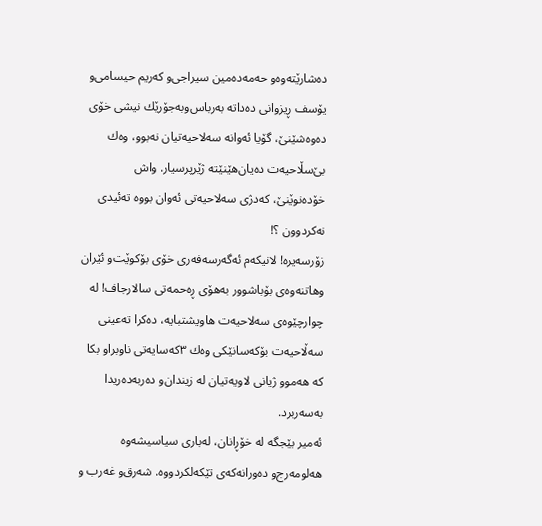ده‌شارێته‌وه‌و حه‌مه‌ده‌مین سیراجی‌‌و كه‌ریم حیسامی‌و یۆسف ڕیزوانی ده‌داته به‌رباس‌‌وبه‌‌جۆرێك نیشی خۆی ده‌وه‌شێنێ، گۆیا ئه‌وانه سه‌لاحیه‌تیان نه‌بوو، وه‌ك بێ‌‌سڵاحیه‌ت ده‌یان‌هێنێته ژێرپرسیار. واش خۆده‌نوێنێ، كه‌دژی سه‌‌لاحیه‌تی‌ ئه‌وان بووه ته‌ئیدی نه‌كردوون ؟!
زۆرسه‌یره! لانیكه‌م ئه‌گه‌رسه‌فه‌ری خۆی بۆكوێت‌و ئێران وهاتنه‌وه‌ی بۆباشوور به‌هۆی ڕه‌حمه‌تی ‌سالارجاف! له چوارچێوه‌ی سه‌لاحیه‌ت هاویشتبایه، ده‌كرا ته‌عینی سه‌‌ڵاحیه‌ت بۆكه‌سانێكی وه‌ك ٣كه‌سایه‌تی ناوبراو بكا كه هه‌موو ژیانی لاویه‌تیان له زیندان‌‌و ده‌ربه‌ده‌ریدا به‌سه‌ربرد.
ئه‌میر بێجگه له خۆڕانان‌، له‌باری سیاسیشه‌وه هه‌لومه‌رج‌و ده‌ورانه‌كه‌ی تێكه‌لكردووه. شه‌رق‌و غه‌رب ‌و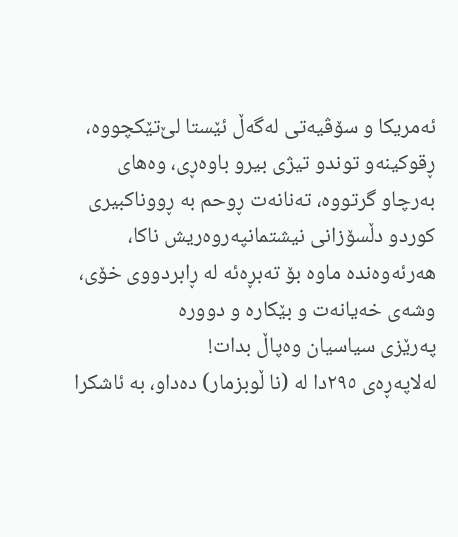ئه‌مریكا ‌و سۆڤیه‌تی له‌گه‌ڵ ئێستا لێ‌تێكچووه‌، ڕقوكینه‌و توندو تیژی بیرو ‌باوه‌ڕی، وه‌های به‌رچاو گرتووه، ته‌نانه‌ت ڕوحم به ڕووناكبیری كوردو دڵسۆزانی نیشتمانپه‌روه‌ریش ناكا، هه‌رئه‌وه‌نده ماوه بۆ ته‌بڕه‌ئه‌ له‌ ڕابردووی خۆی، وشه‌ی خه‌یانه‌ت ‌‌و بێكاره ‌و دووره په‌رێزی ‌‌سیاسیان وه‌پاڵ ‌بدات!
له‌لاپه‌ڕه‌ی ٢٩٥دا له (نا ڵوبزمار) ده‌داو، به ئاشكرا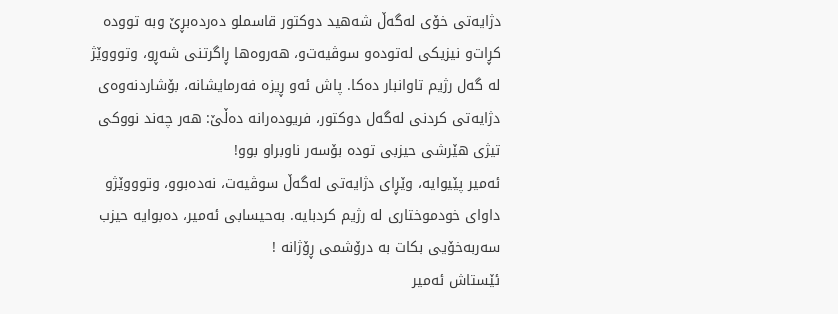دژایه‌تی خۆی له‌گه‌ڵ شه‌هید دوكتور قاسملو ده‌رده‌بڕێ ‌وبه تووده‌ كڕات‌و نیزیكی له‌توده‌و سوڤیه‌ت‌و، هه‌روه‌ها ڕاگرتنی شه‌‌ڕو، وتوووێژ له گه‌ل رژیم تاوانبار‌ ده‌كا‌. پاش ئه‌و ڕیزه فه‌رمایشانه، بۆشاردنه‌وه‌ی دژایه‌تی كردنی له‌گه‌ل دوكتور، فریوده‌رانه ده‌ڵێ‌: هه‌ر چه‌ند نووكی تیژی هێرشی حیزبی توده بۆسه‌ر ناوبراو بوو!
ئه‌میر پێیوایه‌، وێڕای دژایه‌تی له‌گه‌ڵ سوڤیه‌ت‌، نه‌ده‌بوو، وتوووێژو داوای خودموختاری له‌ رژیم كردبایه‌. به‌‌حیسابی ئه‌میر، ده‌بوایه حیزب سه‌ربه‌خۆیی بكات به درۆشمی ڕۆژانه ‌‌!
ئێستاش ئه‌میر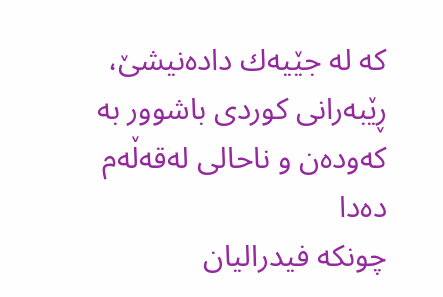كه له جێیه‌ك داده‌نیشێ‌، ڕێبه‌رانی كوردی باشوور به كه‌وده‌ن و ناحالی له‌‌قه‌‌‌ڵه‌م ده‌دا
چونكه فیدرالیان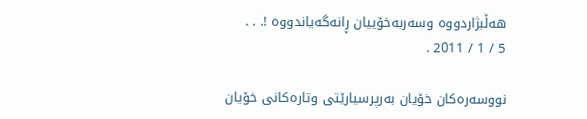هه‌ڵبژاردووه وسه‌ربه‌خۆییان ڕانه‌گه‌یاندووه !. . .
5 / 1 / 2011 .

نووسەرەکان خۆیان بەرپرسیارێتی وتارەکانی خۆیان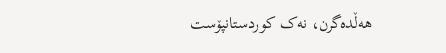هەڵدەگرن، نەک کوردستانپۆست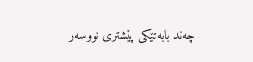چەند بابەتێکی پێشتری نووسەر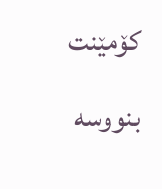کۆمێنت بنووسە